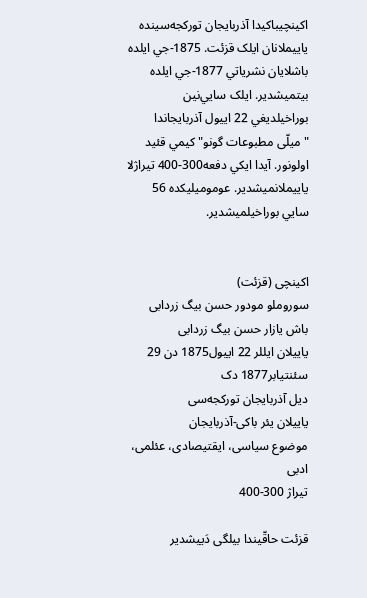اکينچيباکیدا آذربايجان تورکجه‌سینده ياييملانان ايلک قزئت. 1875-جي ايلده باشلايان نشرياتي 1877-جي ايلده بيتميشدير. ايلک سايي‌نین بوراخيلديغي 22 اييول آذربايجاندا "میلّی مطبوعات گونو" کيمي قئيد اولونور. آيدا ايکي دفعه300-400 تيراژلا ياييملانميشدير. عوموميليکده 56 سايي بوراخيلميشدير.


اکینچی (قزئت)
سوروملو مودور حسن بیگ زردابی
باش یازار حسن بیگ زردابی
یاییلان ایللر 22 اییول1875 دن 29 سئنتیابر1877 دک
دیل آذربایجان تورکجه‌سی
یاییلان یئر باکی-آذربایجان
موضوع سیاسی، ایقتیصادی، عئلمی، ادبی
تیراژ 300-400

قزئت حاقّیندا بیلگی دَییشدیر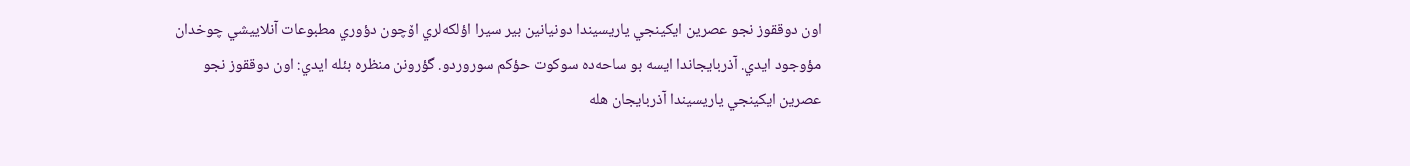اون دوققوز نجو عصرين ايکينجي ياريسيندا دونيا‌نین بير سيرا اؤلکه‌لري اۆچون دؤوري مطبوعات آنلاييشي چوخدان مؤوجود ايدي. آذربايجاندا ايسه بو ساحه‌ده سوکوت حؤکم سوروردو. گؤرونن منظره بئله ايدي: اون دوققوز نجو عصرين ايکينجي ياريسيندا آذربايجان هله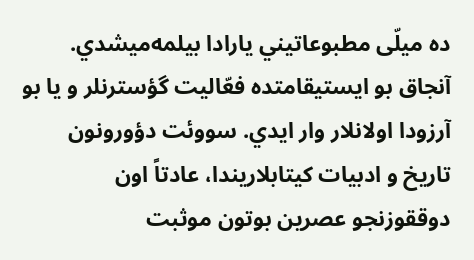ده میلّی مطبوعاتيني يارادا بيلمه‌ميشدي. آنجاق بو ايستيقامتده فعّاليت گؤسترنلر و يا بو آرزودا اولانلار وار ايدي. سووئت دؤورونون تاريخ و ادبيات کيتابلاريندا، عادتاً اون دوققوزنجو عصرين بوتون موثبت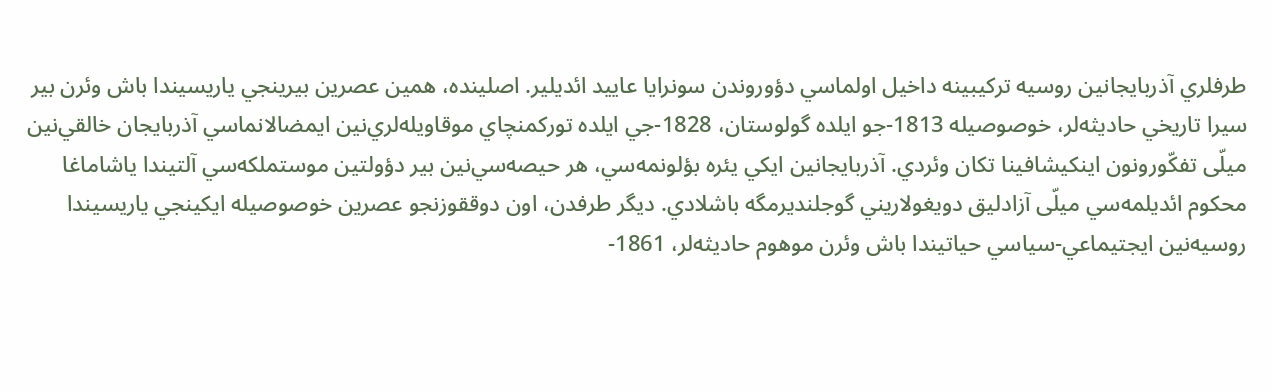طرفلري آذربايجا‌نین روسیه ترکيبينه داخيل اولماسي دؤوروندن سونرايا عاييد ائديلير. اصلينده، همين عصرين بيرينجي ياريسيندا باش وئرن بير سيرا تاريخي حاديثه‌لر، خوصوصيله 1813-جو ايلده گولوستان، 1828-جي ايلده تورکمنچاي موقاويله‌لري‌نین ايمضالانماسي آذربايجان خالقي‌نین میلّی تفکّورونون اينکيشافينا تکان وئردي. آذربايجا‌نین ايکي يئره بؤلونمه‌سي، هر حيصه‌سي‌نین بير دؤولتين موستملکه‌سي آلتيندا ياشاماغا محکوم ائديلمه‌سي میلّی آزادليق دويغولاريني گوجلنديرمگه باشلادي. ديگر طرفدن، اون دوققوزنجو عصرين خوصوصيله ايکينجي ياريسيندا روسیه‌نین ايجتيماعي-سياسي حياتيندا باش وئرن موهوم حاديثه‌لر، 1861-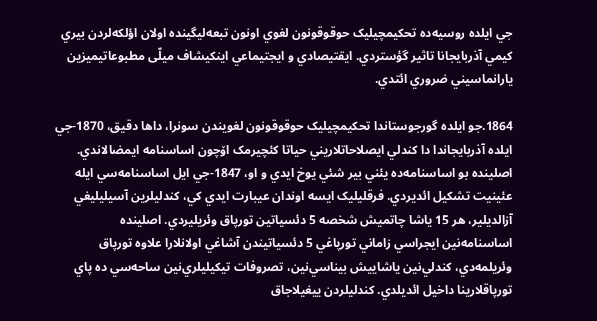جي ايلده روسیه‌ده تحکيمچيليک حوقوقونون لغوي اونون تبعه‌ليگينده اولان اؤلکه‌لردن بيري کيمي آذربايجانا تاثير گؤستردي. ايقتيصادي و ايجتيماعي اينکيشاف میلّی مطبوعاتيميزين يارانماسيني ضروري ائتدي.

1864.جو ايلده گورجوستاندا تحکيمچيليک حوقوقونون لغويندن سونرا، داها دقيق، 1870-جي ايلده آذربايجاندا دا کندلي ايصلاحاتلاريني حياتا کئچيرمک اۆچون اساسنامه ايمضالاندي. اصلينده بو اساسنامه‌ده يئني بير شئي يوخ ايدي و او، 1847-جي ايل اساسنامه‌سي ايله عئينيت تشکيل ائديردي. فرقليليک ايسه اوندان عيبارت ايدي کي، کندليلرين آسيليليغي آزالديلير، هر 15 ياشا چاتميش شخصه 5 دئسياتين تورپاق وئريليردي. اصلينده اساسنامه‌‌نین ايجراسي زاماني تورپاغي 5 دئسياتيندن آشاغي اولانلارا علاوه تورپاق وئريلمه‌دي، کندلي‌نین ياشاييش بيناسي‌نین، تصروفات تيکيليلري‌نین ساحه‌سي ده پاي تورپاقلارينا داخيل ائديلدي. کندليلردن ييغيلاجاق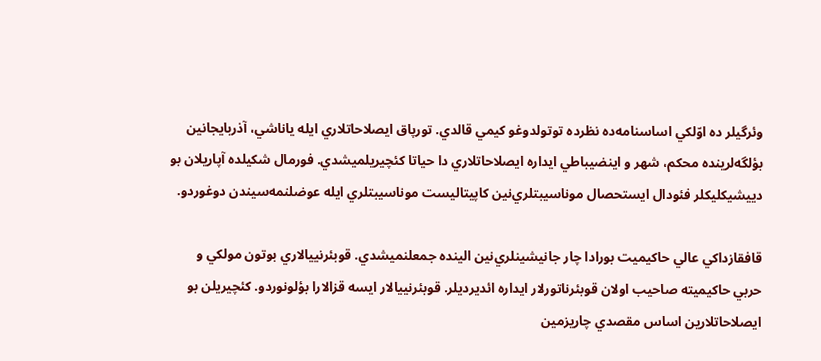وئرگيلر ده اوّلکي اساسنامه‌ده نظرده توتولدوغو کيمي قالدي. تورپاق ايصلاحاتلاري ايله ياناشي، آذربايجا‌نین بؤلگه‌لرينده محکم، شهر و اينضيباطي ايداره ايصلاحاتلاري دا حياتا کئچيريلميشدي. فورمال شکيلده آپاريلان بو دييشيکليکلر فئودال ايستحصال موناسيبتلري‌نین کاپيتاليست موناسيبتلري ايله عوضلنمه‌سيندن دوغوردو.

قافقازداکي عالي حاکيميت بورادا چار جانيشينلري‌نین الينده جمعلنميشدي. قوبئرنييالاري بوتون مولکي و حربي حاکيميته صاحيب اولان قوبئرناتورلار ايداره ائديرديلر. قوبئرنييالار ايسه قزالارا بؤلونوردو. کئچيريلن بو ايصلاحاتلارين اساس مقصدي چاريزمين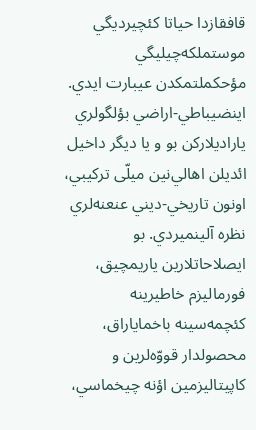قافقازدا حياتا کئچيرديگي موستملکه‌چيليگي مؤحکملتمکدن عيبارت ايدي. اينضيباطي-اراضي بؤلگولري ياراديلارکن بو و يا ديگر داخيل ائديلن اهالي‌نین میلّی ترکيبي، اونون تاريخي-ديني عنعنه‌لري نظره آلينميردي. بو ايصلاحاتلارين ياريمچيق، فورماليزم خاطيرينه کئچمه‌سينه باخماياراق، محصولدار قووّه‌لرين و کاپيتاليزمين اؤنه چيخماسي،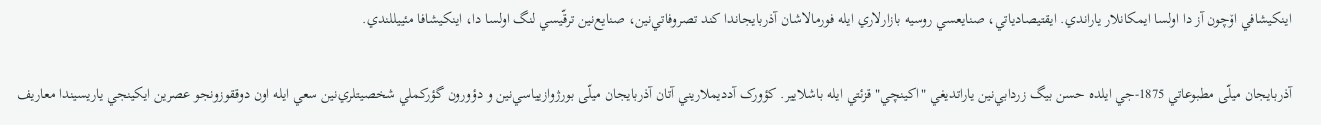اينکيشافي اۆچون آز دا اولسا ايمکانلار ياراندي. ايقتيصادياتي، صنايعسي روسیه بازارلاري ايله فورمالاشان آذربايجاندا کند تصروفاتي‌نین، صنايع‌نین ترقّیسي لنگ اولسا دا، اينکيشافا مئييللندي.

آذربايجان میلّی مطبوعاتي 1875-جي ايلده حسن بيگ زردابي‌نین ياراتديغي "اکينچي" قزئتي ايله باشلايير. کؤورک آدديملاريني آتان آذربايجان میلّی بورژوازيياسي‌نین و دؤورون گؤرکملي شخصيتلري‌نین سعي ايله اون دوققوزونجو عصرين ايکينجي ياريسيندا معاريف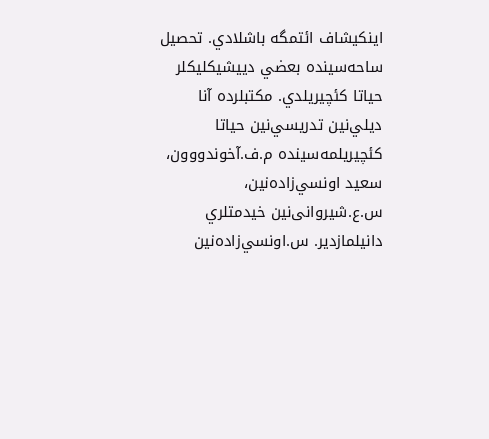اينکيشاف ائتمگه باشلادي. تحصيل ساحه‌سينده بعضي دييشيکليکلر حياتا کئچيريلدي. مکتبلرده آنا ديلي‌نین تدريسي‌نین حياتا کئچيريلمه‌سينده م.ف.آخوندووون، سعيد اونسي‌زاده‌‌نین، س.ع.شيروا‌نی‌نين خيدمتلري دانيلمازدير. س.اونسي‌زاده‌نین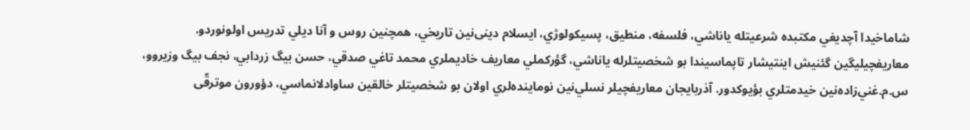شاماخيدا آچديغي مکتبده شرعيتله ياناشي، فلسفه، منطيق، پسيکولوژي، ايسلام دينی‌نين تاريخي، همچنین روس و آنا ديلي تدريس اولونوردو. معاريفچيليگين گئنيش اينتيشار تاپماسيندا بو شخصيتلرله ياناشي، گؤرکملي معاريف خاديملري محمد تاغي صدقي، حسن بيگ زردابي، نجف بيگ وزيروو، س.م.غني‌زاده‌نین خيدمتلري بؤيوکدور. آذربايجان معاريفچيلر نسلي‌نین نوماينده‌لري اولان بو شخصيتلر خالقين ساوادلانماسي، دؤورون موترقّی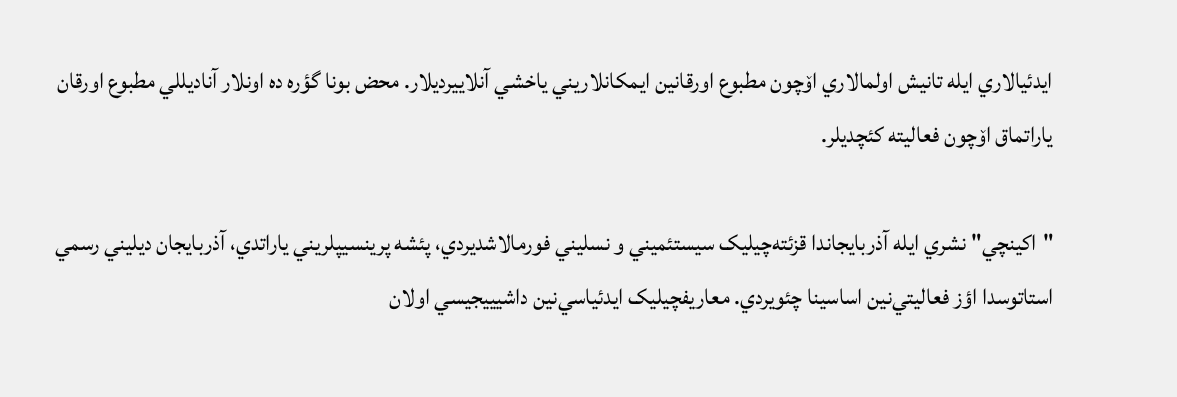ايدئيالاري ايله تانيش اولمالاري اۆچون مطبوع اورقا‌نین ايمکانلاريني ياخشي آنلاييرديلار. محض بونا گؤره ده اونلار آناديللي مطبوع اورقان ياراتماق اۆچون فعاليته کئچديلر.

"اکينچي" نشري ايله آذربايجاندا قزئته‌چیلیک سيستئميني و نسليني فورمالاشديردي، پئشه پرينسيپلريني ياراتدي، آذربايجان ديليني رسمي استاتوسدا اؤز فعاليتي‌نین اساسينا چئويردي. معاريفچيليک ايدئياسي‌نین داشيييجيسي اولان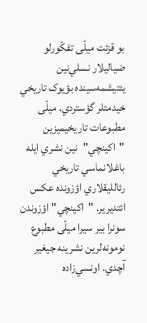بو قزئت میلّی تفکّورلو ضياليلار نسلي‌نین يئتيشمه‌سينده بؤيوک تاريخي خيدمتلر گؤستردي. میلّی مطبوعات تاريخيميزين "اکينچي"نین نشري ايله باغلانماسي تاريخي رئالليقلاري اؤزونده عکس ائتديرير. "اکينچي" اؤزوندن سونرا بير سيرا میلّی مطبوع نومونه‌لرين نشرينه جيغير آچدي. اونسي‌زاده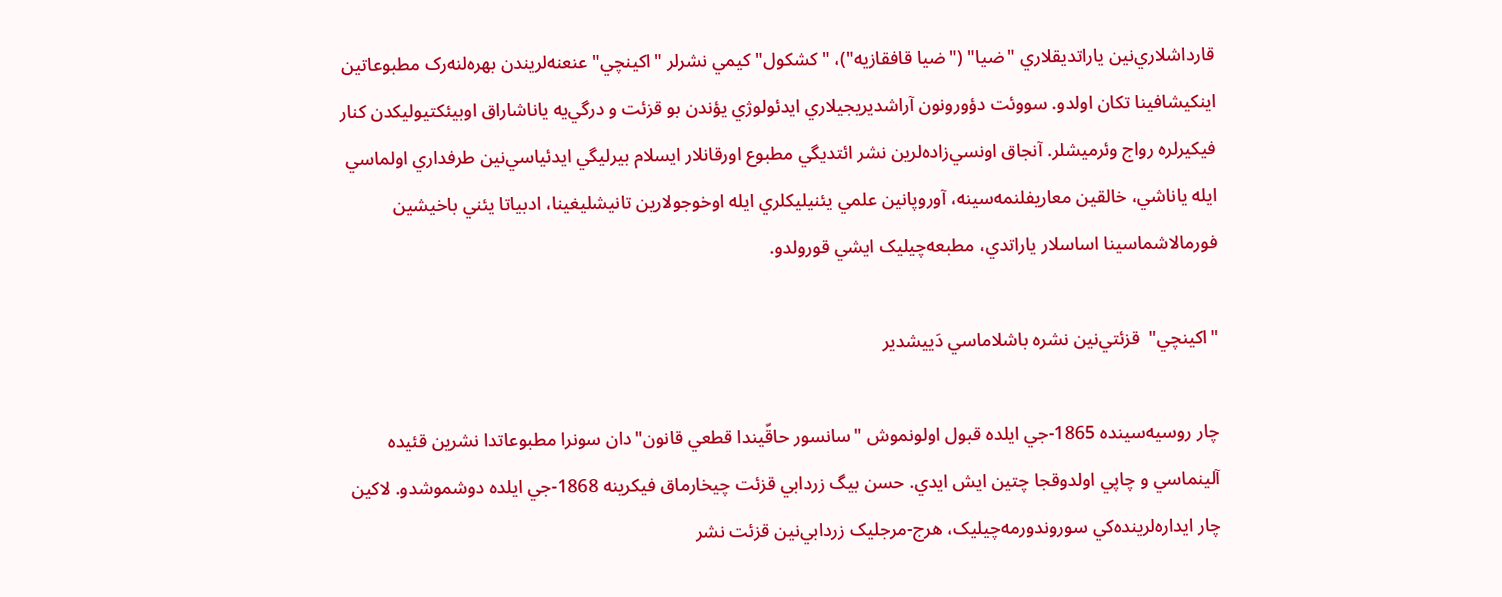قارداشلاري‌نین ياراتديقلاري "ضيا" ("ضیا قافقازيه")، "کشکول" کيمي نشرلر "اکينچي" عنعنه‌لريندن بهره‌لنه‌رک مطبوعاتين اينکيشافينا تکان اولدو. سووئت دؤورونون آراشديريجيلاري ايدئولوژي يؤندن بو قزئت و درگي‌يه ياناشاراق اوبيئکتيوليکدن کنار فيکيرلره رواج وئرميشلر. آنجاق اونسي‌زاده‌لرين نشر ائتديگي مطبوع اورقانلار ايسلام بيرليگي ايدئياسي‌نین طرفداري اولماسي ايله ياناشي، خالقين معاريفلنمه‌سينه، آوروپا‌نین علمي يئنيليکلري ايله اوخوجولارين تانيشليغينا، ادبياتا يئني باخيشين فورمالاشماسينا اساسلار ياراتدي، مطبعه‌چيليک ايشي قورولدو.

"اکينچي"  قزئتي‌نین نشره باشلاماسي دَییشدیر

چار روسیه‌سينده 1865-جي ايلده قبول اولونموش "سانسور حاقّیندا قطعي قانون"دان سونرا مطبوعاتدا نشرين قئيده آلينماسي و چاپي اولدوقجا چتين ايش ايدي. حسن بيگ زردابي قزئت چيخارماق فيکرينه 1868-جي ايلده دوشموشدو. لاکين چار ايداره‌لرينده‌کي سوروندورمه‌چيليک، هرج-مرجليک زردابي‌نین قزئت نشر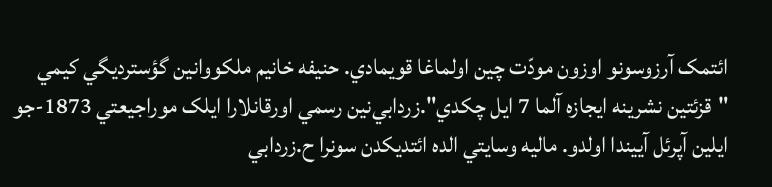ائتمک آرزوسونو اوزون مودّت چين اولماغا قويمادي. حنيفه خانيم ملکووا‌نین گؤسترديگي کيمي "قزئتين نشرينه ايجازه آلما 7 ايل چکدي".زردابي‌نین رسمي اورقانلارا ايلک موراجيعتي 1873-جو ايلين آپرئل آييندا اولدو. ماليه وسايتي الده ائتديکدن سونرا ح.زردابي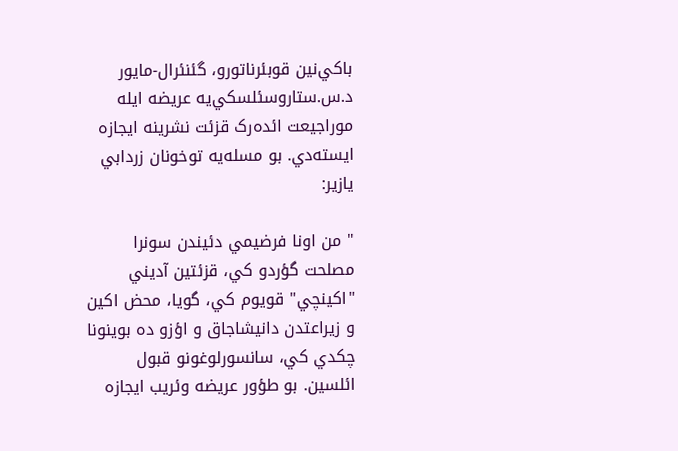باکي‌نین قوبئرناتورو، گئنئرال-مايور د.س.ستاروسئلسکي‌يه عريضه ايله موراجيعت ائده‌رک قزئت نشرينه ايجازه ايسته‌دي. بو مسله‌يه توخونان زردابي يازير:

" من اونا فرضيمي دئيندن سونرا مصلحت گؤردو کي، قزئتين آديني "اکينچي" قويوم کي، گويا، محض اکين و زيراعتدن دانيشاجاق و اؤزو ده بوينونا چکدي کي، سانسورلوغونو قبول ائلسين. بو طؤور عريضه وئريب ايجازه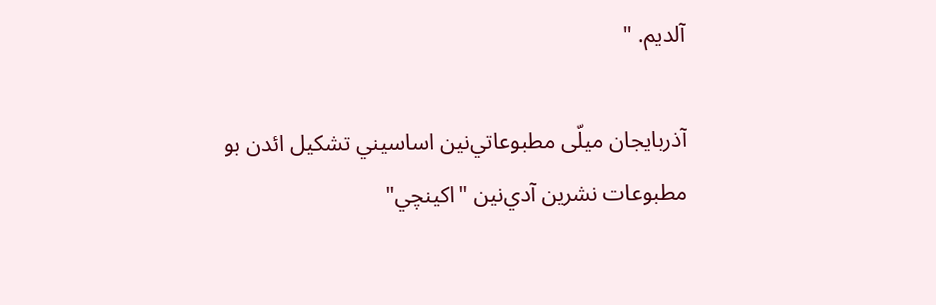آلديم. "

آذربايجان میلّی مطبوعاتي‌نین اساسيني تشکيل ائدن بو مطبوعات نشرين آدي‌نین "اکينچي"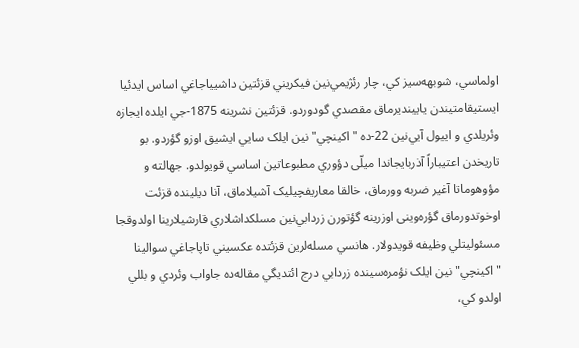اولماسي، شوبهه‌سيز کي، چار رئژيمي‌نین فيکريني قزئتين داشيياجاغي اساس ايدئيا ايستيقامتيندن يايينديرماق مقصدي گودوردو. قزئتين نشرينه 1875-جي ايلده ايجازه وئريلدي و اييول آيي‌نین 22-ده "اکينچي"نین ايلک سايي ايشيق اوزو گؤردو. بو تاريخدن اعتيباراً آذربايجاندا میلّی دؤوري مطبوعاتين اساسي قويولدو. جهالته و مؤوهوماتا آغير ضربه وورماق، خالقا معاريفچيليک آشيلاماق، آنا ديلينده قزئت اوخوتدورماق گؤره‌وینی اوزرينه گؤتورن زردابي‌نین مسلکداشلاري قارشيلارينا اولدوقجا مسئوليتلي وظيفه قويدولار. هانسي مسله‌لرين قزئتده عکسيني تاپاجاغي سوالينا "اکينچي"نین ايلک نؤمره‌سينده زردابي درج ائتديگي مقاله‌ده جاواب وئردي و بللي اولدو کي،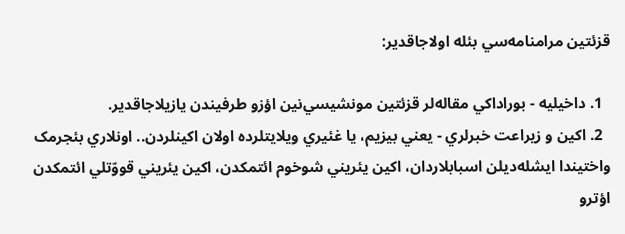قزئتين مرامنامه‌سي بئله اولاجاقدير:

  1. داخيليه - بوراداکي مقاله‌لر قزئتين مونشيسي‌نین اؤزو طرفيندن يازيلاجاقدير.
  2. اکين و زيراعت خبرلري - يعني بيزيم، يا غئيري ويلايتلرده اولان اکينلردن.. اونلاري بئجرمک واختيندا ايشله‌ديلن اسبابلاردان، اکين يئريني شوخوم ائتمکدن، اکين يئريني قووّتلي ائتمکدن اؤترو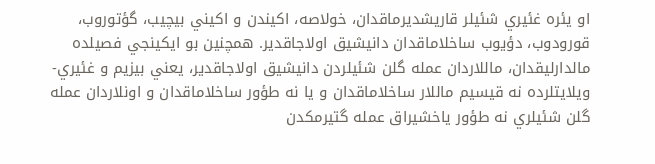او يئره غئيري شئيلر قاريشديرماقدان، خولاصه، اکيندن و اکيني بيچيب، گؤتوروب، قورودوب، دؤيوب ساخلاماقدان دانيشيق اولاجاقدير. همچنین بو ايکينجي فصيلده مالدارليقدان، ماللاردان عمله گلن شئيلردن دانيشيق اولاجاقدير، يعني بيزيم و غئيري-ويلايتلرده نه قيسيم ماللار ساخلاماقدان و يا نه طؤور ساخلاماقدان و اونلاردان عمله گلن شئيلري نه طؤور ياخشيراق عمله گتيرمکدن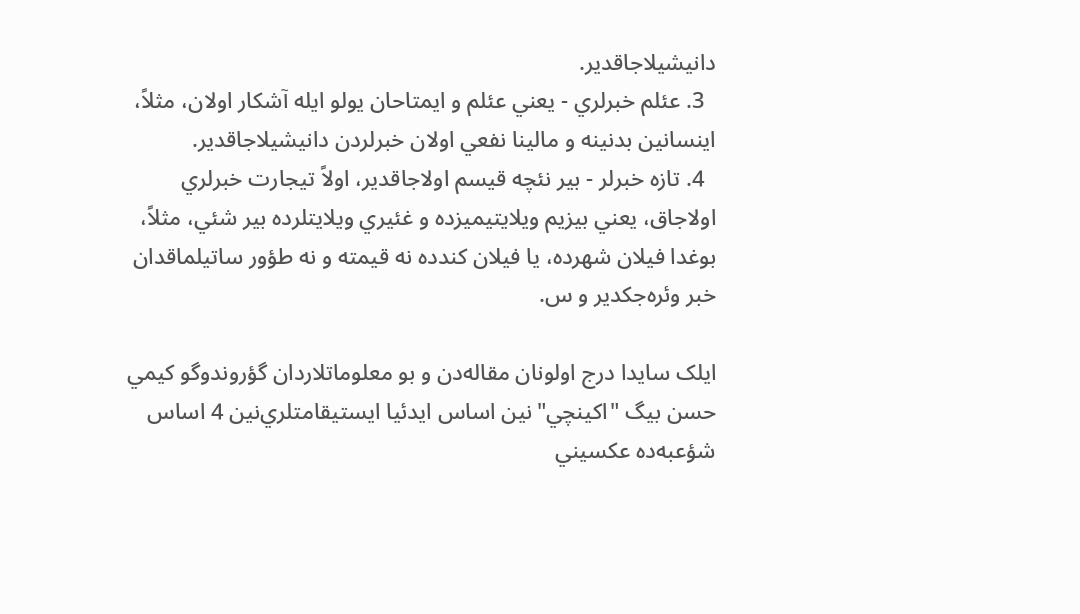دانيشيلاجاقدير.
  3. عئلم خبرلري - يعني عئلم و ايمتاحان يولو ايله آشکار اولان، مثلاً، اينسا‌نین بد‌نینه و مالينا نفعي اولان خبرلردن دانيشيلاجاقدير.
  4. تازه خبرلر - بير نئچه قيسم اولاجاقدير، اولاً تيجارت خبرلري اولاجاق، يعني بيزيم ويلايتيميزده و غئيري ويلايتلرده بير شئي، مثلاً، بوغدا فيلان شهرده، يا فيلان کندده نه قيمته و نه طؤور ساتيلماقدان خبر وئره‌جکدير و س.

ايلک سايدا درج اولونان مقاله‌دن و بو معلوماتلاردان گؤروندوگو کيمي حسن بيگ "اکينچي"نین اساس ايدئيا ايستيقامتلري‌نین 4 اساس شؤعبه‌ده عکسيني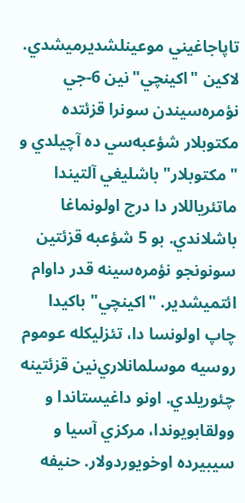تاپاجاغيني موعينلشديرميشدي. لاکين "اکينچي"نین 6-جي نؤمره‌سيندن سونرا قزئتده مکتوبلار شؤعبه‌سي ده آچيلدي و "مکتوبلار" باشليغي آلتيندا ماتئرياللار دا درج اولونماغا باشلاندي. بو 5 شؤعبه قزئتين سونونجو نؤمره‌سينه قدر داوام ائتميشدير. "اکينچي" باکيدا چاپ اولونسا دا، تئزليکله عوموم روسیه موسلمانلاري‌نین قزئتينه چئوريلدي. اونو داغيستاندا و وولقابويوندا، مرکزي آسيا و سيبيرده اوخويوردولار. حنيفه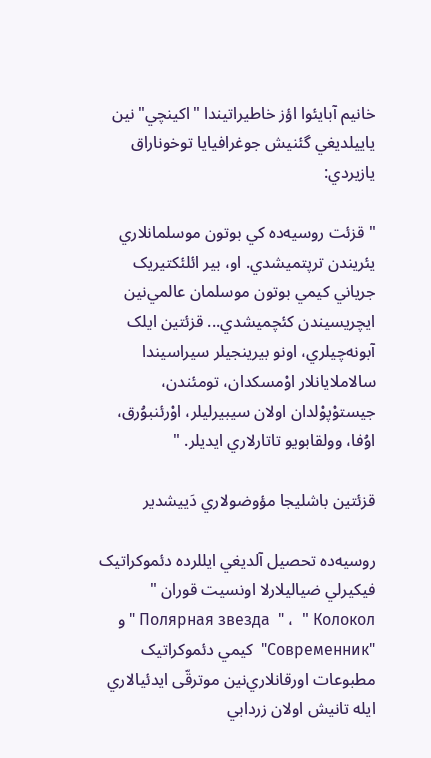خانيم آبايئوا اؤز خاطيراتيندا "اکينچي"نین ياييلديغي گئنيش جوغرافيايا توخوناراق يازيردي:

" قزئت روسیه‌ده کي بوتون موسلمانلاري يئريندن ترپتميشدي. او، بير ائلئکتیريک جرياني کيمي بوتون موسلمان عالمي‌نین ايچريسيندن کئچميشدي... قزئتين ايلک آبونه‌چيلري، اونو بيرينجيلر سيراسيندا سالاملايانلار اوْمسکدان، تومئندن، جيستوْپوْلدان اولان سيبيرليلر، اوْرئنبوُرق، اوُفا، وولقابويو تاتارلاري ايديلر. "

قزئتين باشليجا مؤوضولاري دَییشدیر

روسیه‌ده تحصيل آلديغي ايللرده دئموکراتيک فيکيرلي ضياليلارلا اونسيت قوران " Полярная звезда  " ،  " Колокол " و "Современник"  کيمي دئموکراتيک مطبوعات اورقانلاري‌نین موترقّی ايدئيالاري ايله تانيش اولان زردابي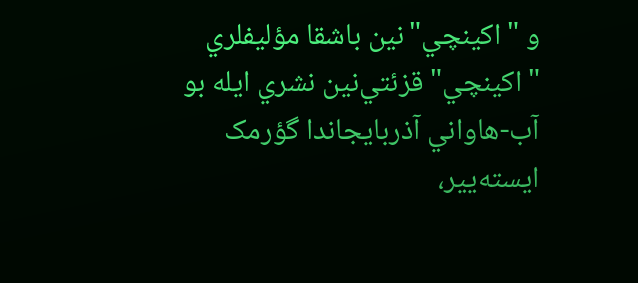و "اکينچي"نین باشقا مؤليفلري "اکينچي" قزئتي‌نین نشري ايله بو آب-هاواني آذربايجاندا گؤرمک ايسته‌يير،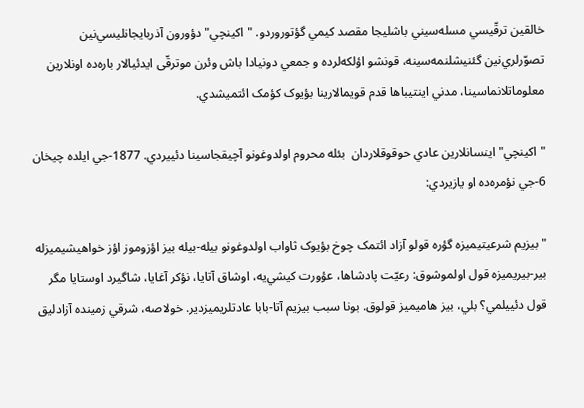خالقين ترقّیسي مسله‌سيني باشليجا مقصد کيمي گؤتوروردو. "اکينچي" دؤورون آذربايجانليسي‌نین تصوّرلري‌نین گئنيشلنمه‌سينه، قونشو اؤلکه‌لرده و جمعي دونيادا باش وئرن موترقّی ايدئيالار باره‌ده اونلارين معلوماتلانماسينا، مدني اينتيباها قدم قويمالارينا بؤيوک کؤمک ائتميشدي.

"اکينچي" اينسانلارين عادي حوقوقلاردان  بئله محروم اولدوغونو آچيقجاسينا دئييردي. 1877-جي ايلده چيخان 6-جي نؤمره‌ده او يازيردي:

" بيزيم شرعيتيميزه گؤره قولو آزاد ائتمک چوخ بؤيوک ثاواب اولدوغونو بيله-بيله بيز اؤزوموز اؤز خواهيشيميزله بير-بيريميزه قول اولموشوق: رعيّت پادشاها، عؤورت کيشي‌يه، اوشاق آتايا، نؤکر آغايا، شاگيرد اوستايا مگر قول دئييلمي؟ بلي، بيز هاميميز قولوق. بونا سبب بيزيم آتا-بابا عادتلريميزدير. خولاصه، شرقي زمينده آزادليق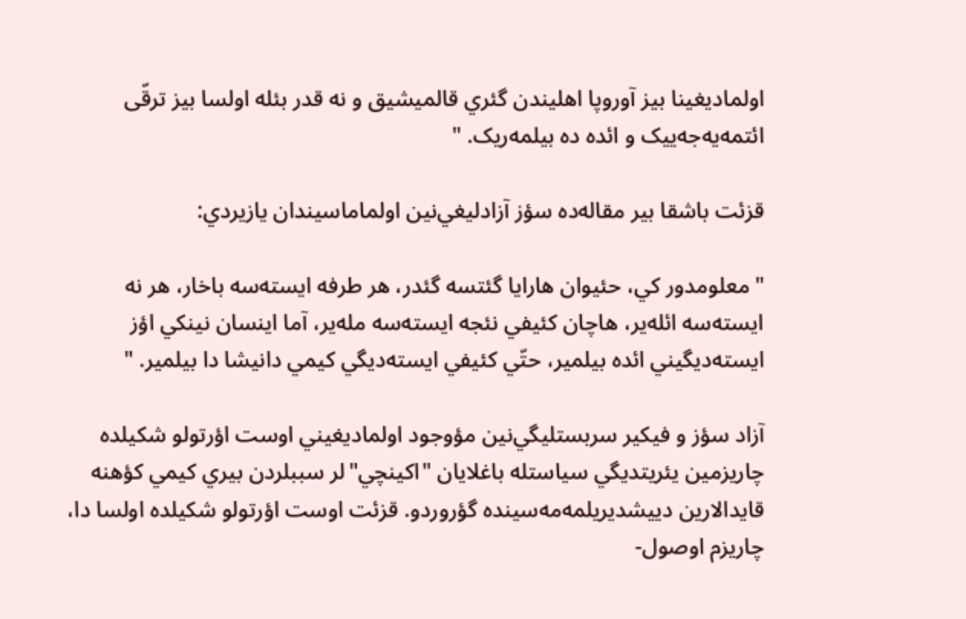اولماديغينا بيز آوروپا اهليندن گئري قالميشيق و نه قدر بئله اولسا بيز ترقّی ائتمه‌يه‌جه‌یيک و ائده ده بيلمه‌ريک. "

قزئت باشقا بير مقاله‌ده سؤز آزادليغي‌نین اولماماسيندان يازيردي:

" معلومدور کي، حئيوان هارايا گئتسه گئدر، هر طرفه ايسته‌سه باخار، هر نه ايسته‌سه ائله‌ير، هاچان کئيفي نئجه ايسته‌سه مله‌ير، آما اينسان ‌نینکي اؤز ايسته‌ديگيني ائده بيلمير، حتّي کئيفي ايسته‌ديگي کيمي دانيشا دا بيلمير. "

آزاد سؤز و فيکير سربستليگي‌نین مؤوجود اولماديغيني اوست‌ اؤرتولو شکيلده چاريزمين يئريتديگي سياستله باغلايان "اکينچي"لر سببلردن بيري کيمي کؤهنه قايدالارين دييشديريلمه‌مه‌سينده گؤروردو. قزئت اوست اؤرتولو شکيلده اولسا دا، چاريزم اوصول-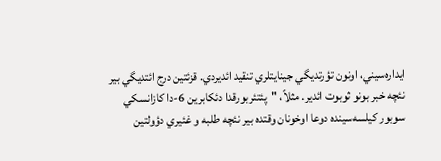ايداره‌سيني، اونون تؤرتديگي جينايتلري تنقيد ائديردي. قزئتين درج ائتديگي بير نئچه خبر بونو ثوبوت ائدير. مثلاً، "پئتئربورقدا دئکابرين 6-دا کازانسکي سوبور کيلسه‌سينده دوعا اوخونان وقتده بير نئچه طلبه و غئيري دؤولتين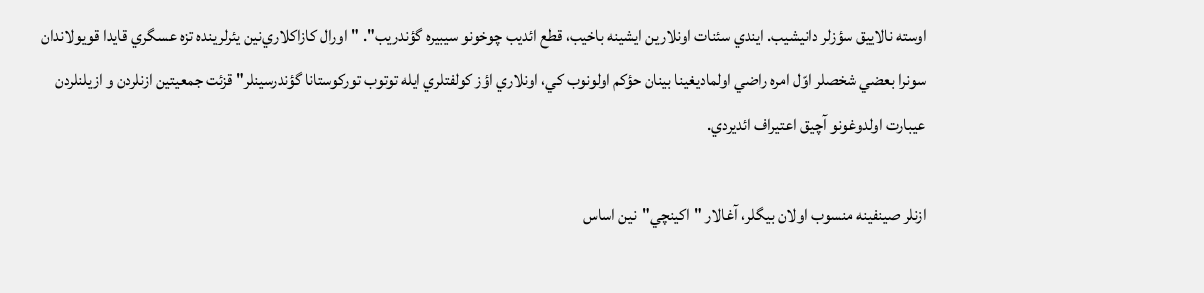اوسته نالاييق سؤزلر دانيشيب. ايندي سئنات اونلارين ايشينه باخيب، قطع ائديب چوخونو سيبيره گؤندريب". "اورال کازاکلاري‌نین يئرلرينده تزه عسگري قايدا قويولاندان سونرا بعضي شخصلر اوّل امره راضي اولماديغينا بينان حؤکم اولونوب کي، اونلاري اؤز کولفتلري ايله توتوب تورکوستانا گؤندرسينلر" قزئت جمعيتين ازنلردن و ازيلنلردن عيبارت اولدوغونو آچيق اعتيراف ائديردي.

ازنلر صينفينه منسوب اولان بيگلر، آغالار "اکينچي"نین اساس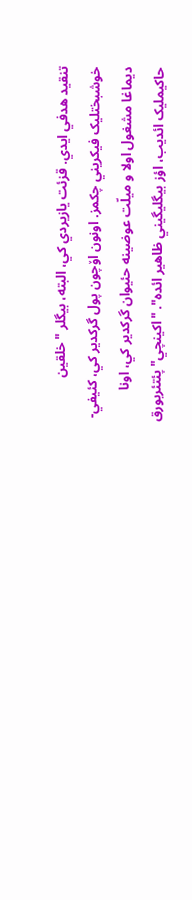تنقيد هدفي ايدي. قزئت يازيردي کي، البته، بيگلر "خلقين خوشبختليک فيکريني چکمز. اونون اۆچون پول گرکدير کي، کئيفي-ديماغا مشغول اولا و میلّت عوضينه حئيوان گرکدير کي، اونا حاکيمليک ائديب، اؤز بيگليگيني ظاهير ائده". "اکينچي" پئتئربورق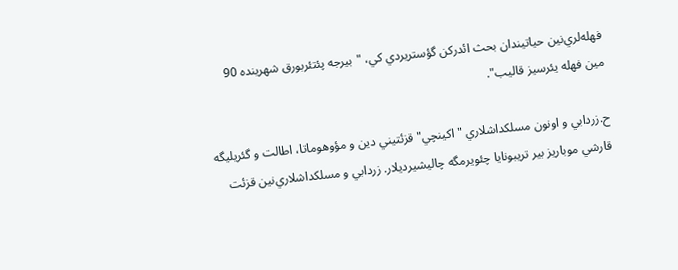فهله‌لري‌نین حياتيندان بحث ائدرکن گؤستريردي کي، "بيرجه پئتئربورق شهرينده 90 مين فهله يئرسيز قاليب".

ح.زردابي و اونون مسلکداشلاري "اکينچي" قزئتيني دين و مؤوهوماتا، اطالت و گئريليگه قارشي موباريز بير تريبونايا چئويرمگه چاليشيرديلار. زردابي و مسلکداشلاري‌نین قزئت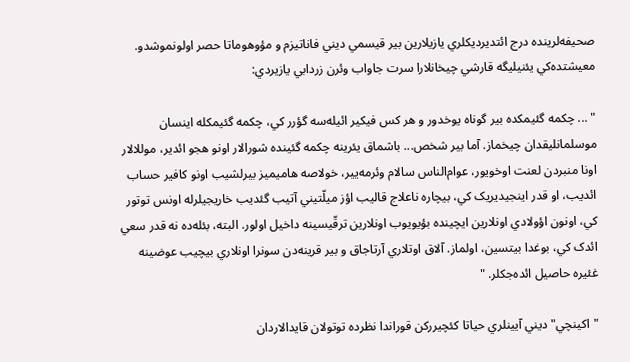صحيفه‌لرينده درج ائتديرديکلري يازيلارين بير قيسمي ديني فاناتيزم و مؤوهوماتا حصر اولونموشدو. معيشتده‌کي يئنيليگه قارشي چيخانلارا سرت جاواب وئرن زردابي يازيردي:

" ... چکمه گئيمکده بير گوناه يوخدور و هر کس فيکير ائيله‌سه گؤرر کي، چکمه گئيمکله اينسان موسلمانليقدان چيخماز. آما بير شخص... باشماق يئرينه چکمه گئينده شورالار اونو هجو ائدير، موللالار اونا منبردن لعنت اوخويور، عوام‌الناس سالام وئرمه‌يير، خولاصه هاميميز بيرلشيب اونو کافير حساب ائديب، او قدر اينجيديريک کي، بيچاره ناعلاج قاليب اؤز میلّتيني آتيب گئديب خاريجيلرله اونس توتور کي، اونون اؤولادي اونلارين ايچينده بؤيويوب اونلارين ترقّیسينه داخيل اولور. البته، بئله‌ده نه قدر سعي ائدک کي، بوغدا بيتسين، اولماز. آلاق اوتلاري آرتاجاق و بير قرينه‌دن سونرا اونلاري بيچيب عوضينه غئيره حاصيل ائده‌جکلر. "

"اکينچي" ديني آيينلري حياتا کئچيررکن قوراندا نظرده توتولان قايدالاردان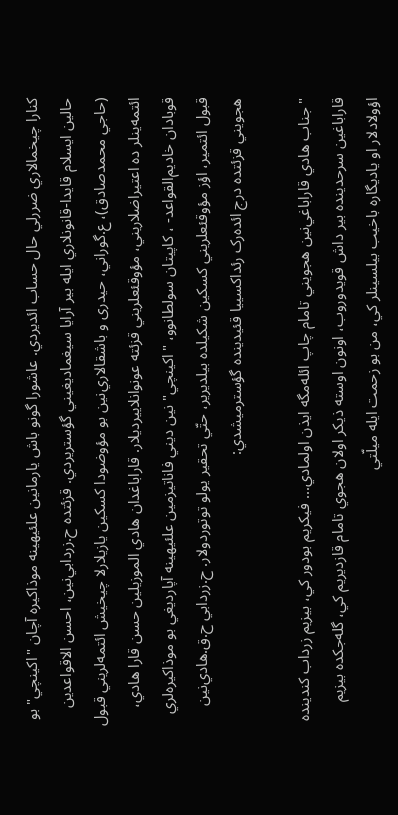کنارا چيخمالاري ضررلي حال حساب ائديردي. عاشورا گونو باش يارما‌نین علئيهينه موذاکیره آچان "اکينچي" بو حالين ايسلام قايدا-قانونلاري ايله بير آرايا سيغماديغيني گؤستريردي. قزئتده ح.زردابي‌نین، احسن الاقواعدين (حاجي محمدصادق)، ع.گوراني، حیدری و باشقالاري‌نین بو مؤوضودا کسکين يازيلارلا چيخيش ائتمه‌لريني قبول ائتمه‌ينلر ده اعتيراضلاريني، مؤوقئعلريني قزئته عونوانلاييرديلار. قاراباغدان هادي الموزيلين حسن قارا هادي، قوبادان خادیم‌القواعد- ، کاپيتان سولطانوو، "اکينچي"نین ديني فاناتيزمين علئيهينه آپارديغي بو موذاکیره‌لري قبول ائتمير، اؤز مؤوقئعلريني کسکين شکيلده بيلديرير، حتّي تحقير يولو توتوردولار. ح.زردابي ح.ق.هادي‌نین هجويني قزئتده درج ائده‌رک رئداکسييا قئيدينده گؤسترميشدي:

" جناب هادي قاراباغي‌نین هجويني تامام چاپ ائله‌مگه ايذن اولمادي... فيکريم بودور کي، بيزيم زرداب کندينده قاراباغين سرحدينده بير داش قويدوروب، اونون اوسته ذيکر اولان هجوي تامام قازديريم کي، گله‌جکده بيزيم اؤولادلار او ياديگاره باخيب بيلسينلر کي، من بو زحمت ايله میلّتي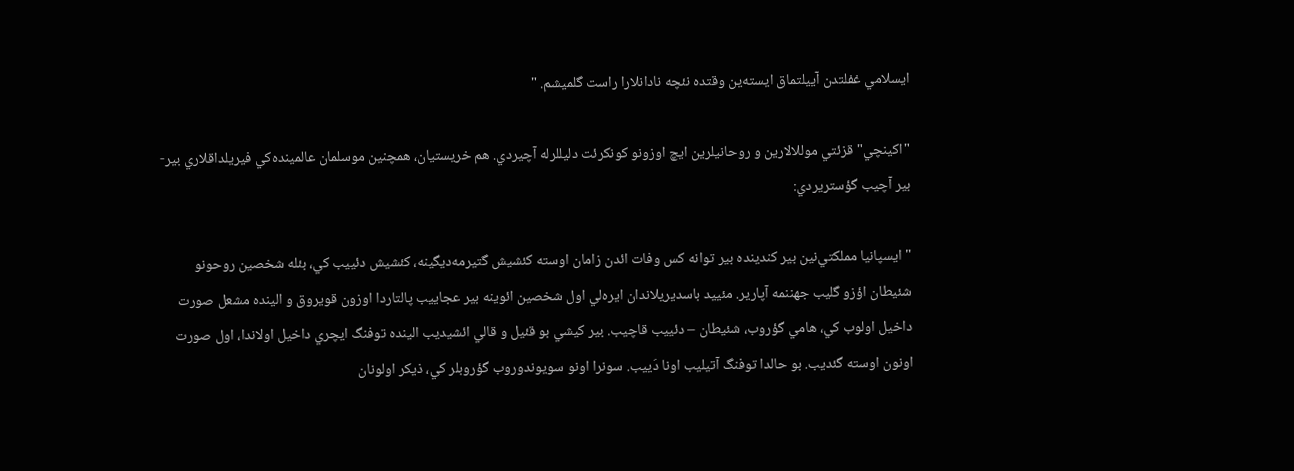ايسلامي غفلتدن آييلتماق ايسته‌ين وقتده نئچه نادانلارا راست گلميشم. "

"اکينچي" قزئتي موللالارين و روحانيلرين ايچ اوزونو کونکرئت دليللرله آچيردي. هم خريستيان، همچنین موسلمان عالمينده‌کي فيريلداقلاري بير-بير آچيب گؤستريردي:

" ايسپانيا مملکتي‌نین بير کندينده بير توانه کس وفات ائدن زامان اوسته کئشيش گتيرمه‌ديگينه، کئشيش دئييب کي، بئله شخصين روحونو شئيطان اؤزو گليب جهننمه آپارير. مئييد باسديريلاندان ايره‌لي اول شخصين ائوينه بير عجاييب پالتاردا اوزون قويروق و الينده مشعل صورت داخيل اولوب کي، هامي گؤروب، شئيطان – دئييب قاچيب. بير کيشي بو قئيل‌ و قالي ائشيديب الينده توفنگ ايچري داخيل اولاندا، اول صورت اونون اوسته گئديب. بو حالدا توفنگ آتيليب اونا دَييب. سونرا اونو سويوندوروب گؤروبلر کي، ذيکر اولونان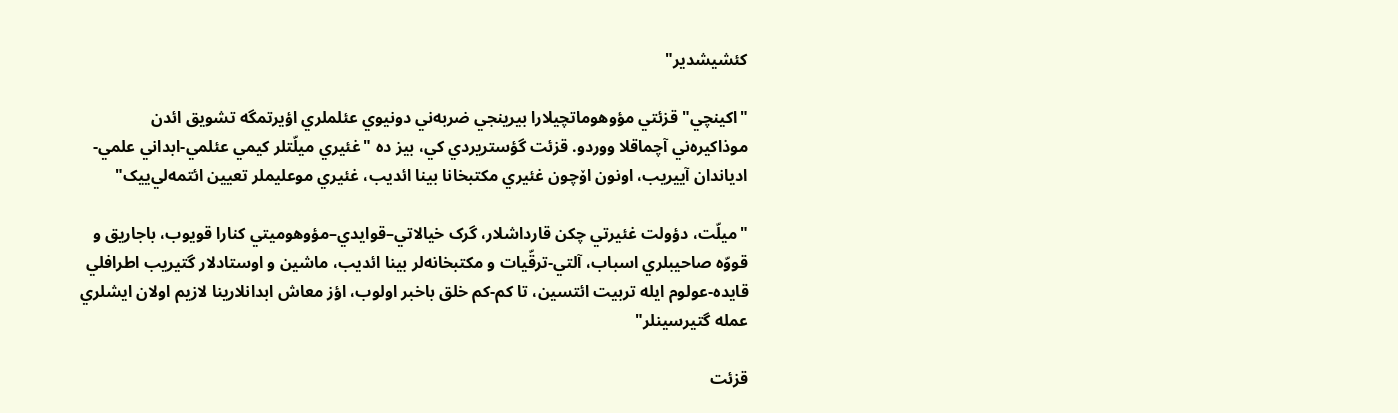کئشيشدير"

"اکينچي" قزئتي مؤوهوماتچيلارا بيرينجي ضربه‌ني دونيوي عئلملري اؤيرتمگه تشويق ائدن موذاکیره‌ني آچماقلا ووردو. قزئت گؤستريردي کي، بيز ده "غئيري میلّتلر کيمي عئلمي-ابداني علمي-ادياندان آييريب، اونون اۆچون غئيري مکتبخانا بينا ائديب، غئيري موعليملر تعيين ائتمه‌لي‌یيک"

"میلّت، دؤولت غئيرتي چکن قارداشلار، گرک خيالاتي–قوايدي–مؤوهوميتي کنارا قويوب، باجاريق و قووّه صاحيبلري اسباب، آلتي-ترقّيات و مکتبخانه‌لر بينا ائديب، ماشين و اوستادلار گتيريب اطرافلي قايده-عولوم ايله تربيت ائتسين، تا کم-کم خلق باخبر اولوب، اؤز معاش ابدانلارينا لازيم اولان ايشلري عمله گتيرسينلر"

قزئت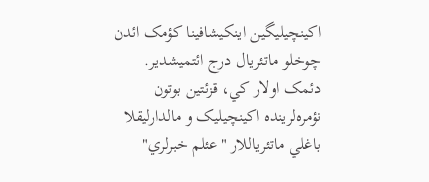اکينچيليگين اينکيشافينا کؤمک ائدن چوخلو ماتئريال درج ائتميشدير. دئمک اولار کي، قزئتين بوتون نؤمره‌لرينده اکينچيليک و مالدارليقلا باغلي ماتئرياللار "عئلم خبرلري"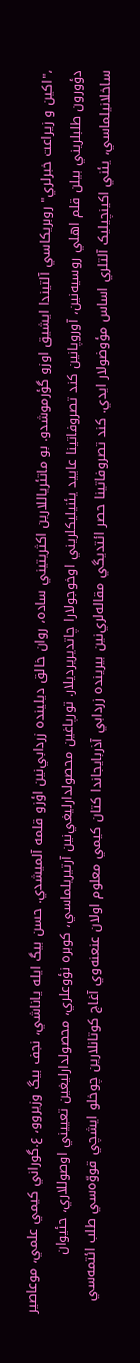،"اکين و زيراعت خبرلري" روبريکاسي آلتيندا ايشيق اوزو گؤرموشدو. بو ماتئرياللارين اکثريتيني ساده، روان خالق ديلينده زردابي‌نین اؤزو قلمه آلميشدي. حسن بيگ ايله ياناشي، نجف بيگ وزيروو، ع.گوراني کيمي علمي، موعاصير دؤورون طلبلريني بيلن قلم اهلي روسیه‌نین، آوروپا‌نین کند تصروفاتينا عاييد يئنيليکلريني اوخوجولارا چاتديريرديلار. تورپاغين محصولدارليغي‌نین آرتيريلماسي، کوبره نؤوعلري، محصولدارليغين تعييني اوصوللاري، حئیوان ساخلانيلماسي، يئني اکينچيليک آلتلري اساس مؤوضولار ايدي. کند تصروفاتينا حصر ائتديگي مقاله‌لري‌نین بيرينده زردابي آذربايجاندا کتان کيمي معلوم اولان عنعنه‌وي آغاج کوتانلارين چوخلو ايشچي قووّه‌سي طلب ائتمه‌سي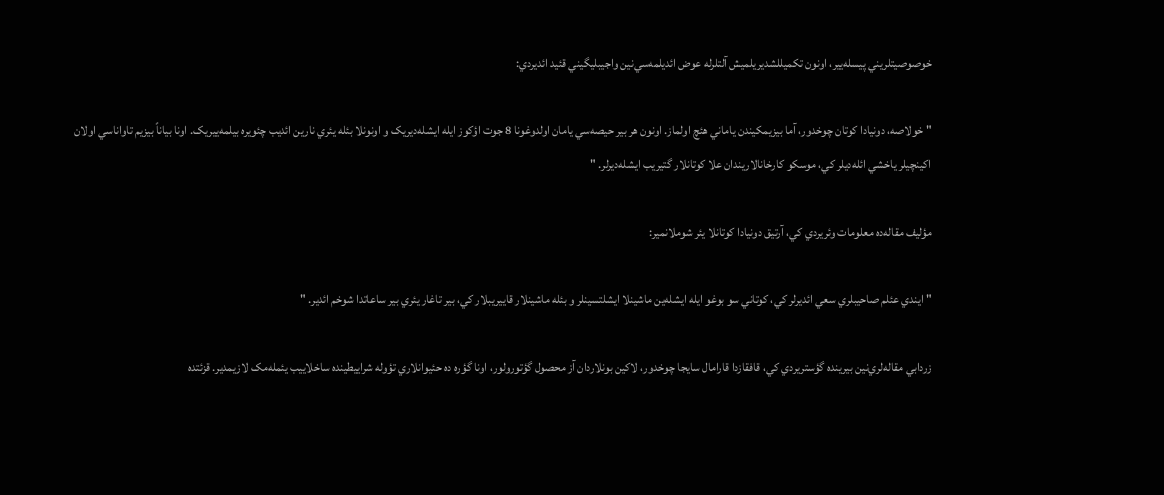خوصوصيتلريني پيسله‌يير، اونون تکميللشديريلميش آلتلرله عوض ائديلمه‌سي‌نین واجيبليگيني قئيد ائديردي:

" خولاصه، دونيادا کوتان چوخدور، آما بيزيمکيندن ياماني هئچ اولماز. اونون هر بير حيصه‌سي يامان اولدوغونا 8 جوت اؤکوز ايله ايشله‌ديريک و اونونلا بئله يئري نارين ائديب چئويره بيلمه‌ييريک. اونا بياناً بيزيم تاواناسي اولان اکينچيلر ياخشي ائله‌ديلر کي، موسکو کارخانالاريندان علا کوتانلار گتيريب ايشله‌ديرلر. "

مؤليف مقاله‌ده معلومات وئريردي کي، آرتيق دونيادا کوتانلا يئر شوملانمير:

" ايندي عئلم صاحيبلري سعي ائديرلر کي، کوتاني سو بوغو ايله ايشله‌ين ماشينلا ايشلتسينلر و بئله ماشينلار قاييريبلار کي، بير تاغار يئري بير ساعاتدا شوخم ائدير. "

زردابي مقاله‌لري‌نین بيرينده گؤستريردي کي، قافقازدا قارامال سايجا چوخدور، لاکين بونلاردان آز محصول گؤتورولور، اونا گؤره ده حئیوانلاري تؤوله شراييطينده ساخلاييب يئمله‌مک لازيمدير. قزئتده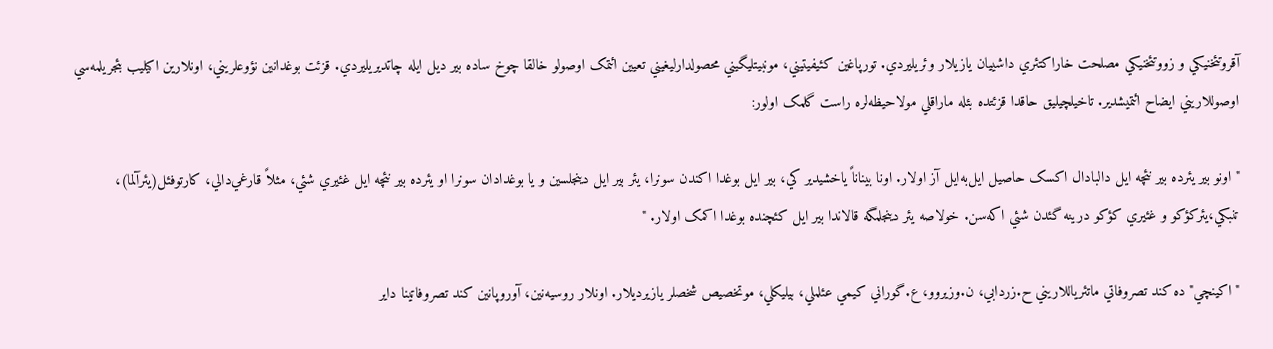آقروتئخنيکي و زووتئخنيکي مصلحت خاراکتئري داشييان يازيلار وئريليردي. تورپاغين کئيفيتيني، مونبيتليگيني محصولدارليغيني تعيين ائتمک اوصولو خالقا چوخ ساده بير ديل ايله چاتديريليردي. قزئت بوغدا‌نین نؤوعلريني، اونلارين اکيليب بئجريلمه‌سي اوصوللاريني ايضاح ائتميشدير. تاخيلچيليق حاقدا قزئتده بئله ماراقلي مولاحيظه‌لره راست گلمک اولور:

" اونو بير يئرده بير نئچه ايل دالبادال اکسک حاصيل ايل‌به‌ايل آز اولار. اونا بيناناً ياخشيدير کي، بير ايل بوغدا اکندن سونرا، يئر بير ايل دينجلسين و يا بوغدادان سونرا او يئرده بير نئچه ايل غئيري شئي، مثلاً قارغي‌دالي، کارتوفئل(یئرآلما)، تنبکي،يئرکؤکو و غئيري کؤکو درينه گئدن شئي اکه‌سن. خولاصه يئر دينجلمگه قالاندا بير ايل کئچنده بوغدا اکمک اولار. "

"اکينچي"ده کند تصروفاتي ماتئرياللاريني ح.زردابي، ن.وزيروو، ع.گوراني کيمي عئلملي، بيليکلي، موتخصيص شخصلر يازيرديلار. اونلار روسیه‌نین، آوروپا‌نین کند تصروفاتينا داير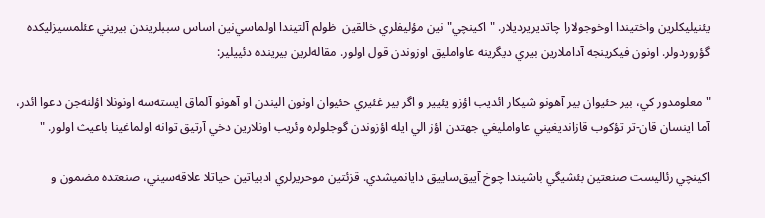يئنيليکلرين واختيندا اوخوجولارا چاتديريرديلار. "اکينچي" نین مؤليفلري خالقين  ظولم آلتيندا اولماسي‌نین اساس سببلريندن بيريني عئلمسيزليکده گؤروردولر. اونون فيکرينجه آداملارين بيري ديگرينه عاوامليق اوزوندن قول اولور. مقاله‌لرين بيرينده دئييلير:

" معلومدور کي، بير حئیوان بير آهونو شيکار ائديب اؤزو يئيير و اگر بير غئيري حئیوان اونون اليندن او آهونو آلماق ايسته‌سه اونونلا اؤلنه‌جن دعوا ائدر، آما اينسان قان-تر تؤکوب قازانديغيني عاوامليغي جهتدن اؤز الي ايله اؤزوندن گوجلولره وئريب اونلارين دخي آرتيق توانه اولماغينا باعیث اولور. "

اکينچي رئاليست صنعتين بئشيگي باشيندا چوخ آييق‌ساييق دايانميشدي. قزئتين موحريرلري ادبياتين حياتلا علاقه‌سيني، صنعتده مضمون و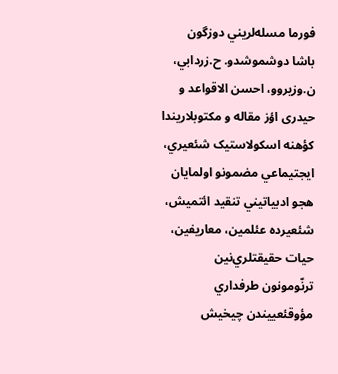فورما مسله‌لريني دوزگون باشا دوشموشدو. ح.زردابي، ن.وزيروو، احسن الاقواعد و حیدری اؤز مقاله و مکتوبلاريندا کؤهنه اسکولاستيک شئعيري، ايجتيماعي مضمونو اولمايان هجو ادبياتيني تنقيد ائتميش، شئعيرده عئلمين، معاريفين، حيات حقيقتلري‌نین ترنّومونون طرفداري مؤوقئعييندن چيخيش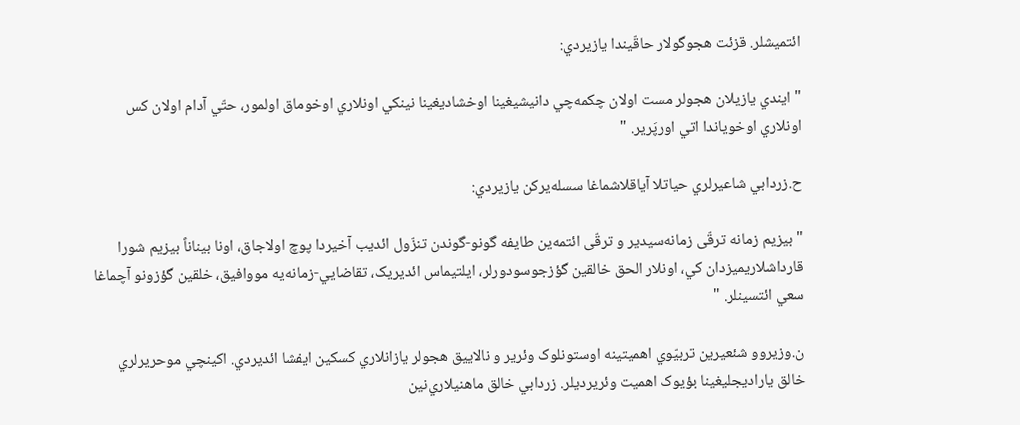ائتميشلر. قزئت هجوگولار حاقّیندا يازيردي:

" ايندي يازيلان هجولر مست اولان چکمه‌چي دانيشيغينا اوخشاديغينا ‌نینکي اونلاري اوخوماق اولمور، حتّي آدام اولان کس اونلاري اوخوياندا اتي اورپَرير. "

ح.زردابي شاعيرلري حياتلا آياقلاشماغا سسله‌يرکن يازيردي:

" بيزيم زمانه ترقّی زمانه‌سيدير و ترقّی ائتمه‌ين طايفه گونو-گوندن تنزّول ائديب آخيردا پوچ اولاجاق، اونا بيناناً بيزيم شورا قارداشلاريميزدان کي، اونلار الحق خالقين گؤزجوسودورلر، ايلتيماس ائديريک، تقاضايي-زمانه‌يه مووافيق، خلقين گؤزونو آچماغا سعي ائتسينلر. "

ن.وزيروو شئعيرين تربيّوي اهميتينه اوستونلوک وئرير و نالاييق هجولر يازانلاري کسکين ايفشا ائديردي. اکينچي موحريرلري خالق ياراديجليغينا بؤيوک اهميت وئريرديلر. زردابي خالق ماهنيلاري‌نین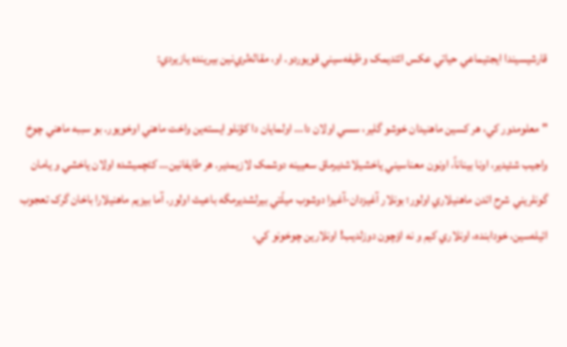قارشيسيندا ايجتيماعي حياتي عکس ائتديمک وظيفه‌سيني قويوردو. او، مقاله‌لري‌نین بيرينده يازيردي:

" معلومدور کي، هر کسين ماهنيدان خوشو گلير، سسي اولان دا... اولمايان دا کؤنلو ايسته‌ين واخت ماهني اوخويور. بو سببه ماهني چوخ واجيب شئيدير، اونا بيناناً، اونون معناسيني ياخشيلاشديرماق سعيينه دوشمک لازيمدير. هر طايفا‌نین... کئچميشده اولان ياخشي و يامان گونلريني شرح ائدن ماهنيلاري اولور؛ بونلار آغيزدان-آغيزا دوشوب میلّتي بيرلشديرمگه باعیث اولور. آما بيزيم ماهنيلارا باخان گرک تعجوب ائيله‌سين، خودابنده، اونلاري کيم و نه اۆچون دوزلديب! اونلارين چوخونو کي،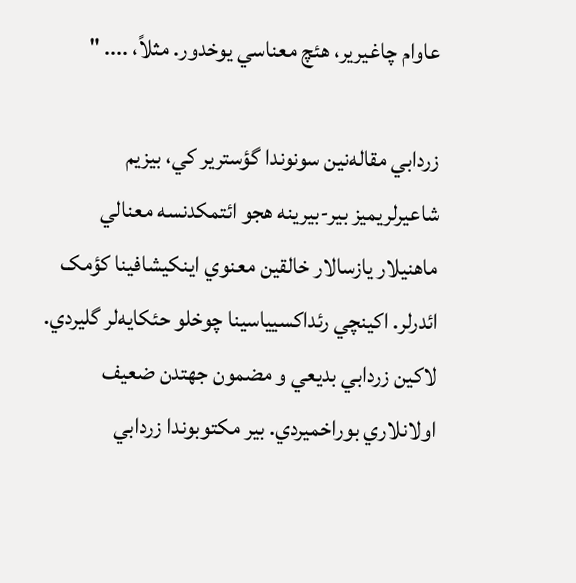عاوام چاغيرير، هئچ معناسي يوخدور. مثلاً، .... "

زردابي مقاله‌‌نین سونوندا گؤسترير کي، بيزيم شاعيرلريميز بير-بيرينه هجو ائتمکدنسه معنالي ماهنيلار يازسالار خالقين معنوي اينکيشافينا کؤمک ائدرلر. اکينچي رئداکسيياسينا چوخلو حئکايه‌لر گليردي. لاکين زردابي بديعي و مضمون جهتدن ضعيف اولانلاري بوراخميردي. بير مکتوبوندا زردابي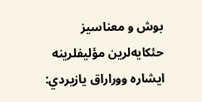بوش و معناسيز حئکايه‌لرين مؤليفلرينه ايشاره ووراراق يازيردي: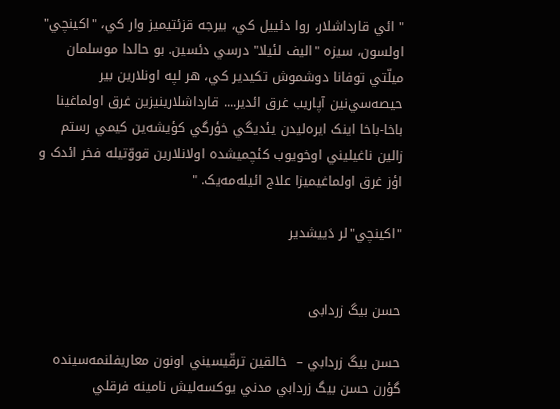" ائي قارداشلار، روا دئييل کي، بيرجه قزئتيميز وار کي، "اکينچي" اولسون، سيزه "اليف لئيلا" درسي دئسين. بو حالدا موسلمان میلّتي توفانا دوشموش تکيدير کي، هر لپه اونلارين بير حيصه‌سي‌نین آپاريب غرق ائدير.... قارداشلارينيزين غرق اولماغينا باخا-باخا اينک ايره‌ليدن يئديگي خؤرگي کؤيشه‌ين کيمي رستم زالين ناغيليني اوخويوب کئچميشده اولانلارين قووّتيله فخر ائدک و اؤز غرق اولماغيميزا علاج ائيله‌مه‌يک. "

"اکينچي"لر دَییشدیر


حسن بیگ زردابی

حسن بيگ زردابي –  خالقين ترقّیسيني اونون معاريفلنمه‌سينده گؤرن حسن بيگ زردابي مدني يوکسه‌ليش نامينه فرقلي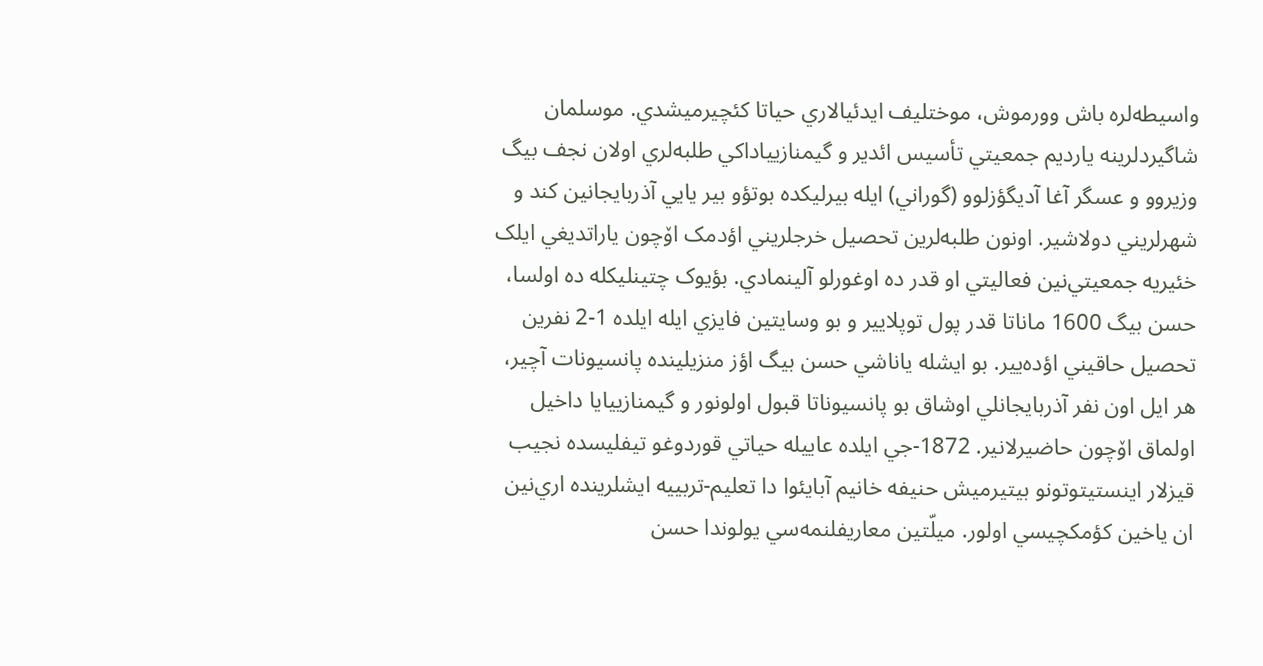واسيطه‌لره باش وورموش، موختليف ايدئيالاري حياتا کئچيرميشدي. موسلمان شاگيردلرينه يارديم جمعيتي تأسيس ائدير و گيمنازيياداکي طلبه‌لري اولان نجف بيگ وزيروو و عسگر آغا آديگؤزلوو (گوراني) ايله بيرليکده بوتؤو بير يايي آذربايجا‌نین کند و شهرلريني دولاشير. اونون طلبه‌لرين تحصيل خرجلريني اؤدمک اۆچون ياراتديغي ايلک خئيريه جمعيتي‌نین فعاليتي او قدر ده اوغورلو آلينمادي. بؤيوک چتينليکله ده اولسا، حسن بيگ 1600 ماناتا قدر پول توپلايير و بو وسايتين فايزي ايله ايلده 1-2 نفرين تحصيل حاقيني اؤده‌يير. بو ايشله ياناشي حسن بيگ اؤز منزيلينده پانسيونات آچير، هر ايل اون نفر آذربايجانلي اوشاق بو پانسيوناتا قبول اولونور و گيمنازييايا داخيل اولماق اۆچون حاضيرلانير. 1872-جي ايلده عاييله حياتي قوردوغو تیفلیسده نجيب قيزلار اينستيتوتونو بيتيرميش حنيفه خانيم آبايئوا دا تعليم-تربييه ايشلرينده اري‌نین ان ياخين کؤمکچيسي اولور. میلّتين معاريفلنمه‌سي يولوندا حسن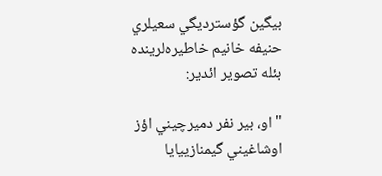بيگين گؤسترديگي سعيلري حنيفه خانيم خاطيره‌لرينده بئله تصوير ائدير:

" او، بير نفر دميرچيني اؤز اوشاغيني گيمنازييايا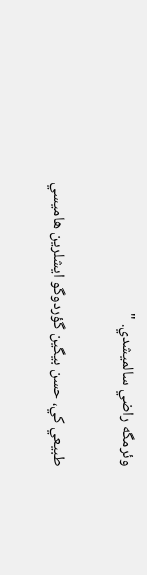وئرمگه راضي سالميشدي. "

طبيعي کي، حسن بيگين گؤردوگو ايشلرين هاميسي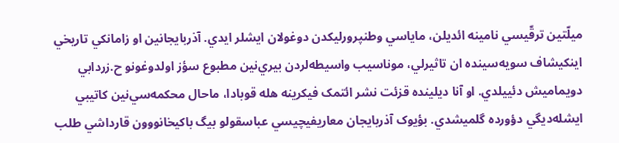میلّتين ترقّیسي نامينه ائديلن، ماياسي وطنپرورليکدن دوغولان ايشلر ايدي. آذربايجا‌نین او زامانکي تاريخي اينکيشاف سویه‌سينده ان تاثيرلي، موناسيب واسيطه‌لردن بيري‌نین مطبوع سؤز اولدوغونو ح.زردابي دويماميش دئييلدي. او آنا ديلينده قزئت نشر ائتمک فيکرينه هله قوبادا، ماحال محکمه‌سي‌نین کاتيبي ايشله‌ديگي دؤورده گلميشدي. بؤيوک آذربايجان معاريفيچيسي عباسقولو بيگ باکيخانووون قارداشي طلب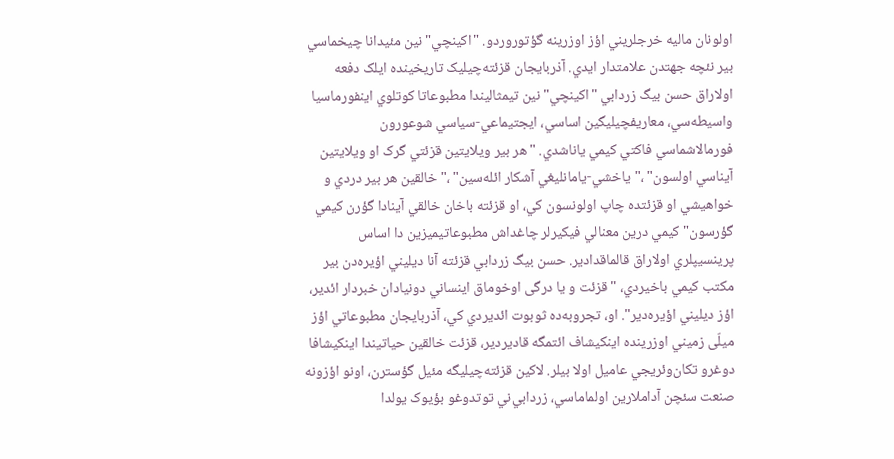اولونان مالیه خرجلريني اؤز اوزرينه گؤتوروردو. "اکينچي"نین مئيدانا چيخماسي بير نئچه جهتدن علامتدار ايدي. آذربايجان قزئته‌چیلیک تاريخينده ايلک دفعه اولاراق حسن بيگ زردابي "اکينچي"نین تيمثاليندا مطبوعاتا کوتلوي اينفورماسيا واسيطه‌سي، معاريفچيليگين اساسي، ايجتيماعي-سياسي شوعورون فورمالاشماسي فاکتي کيمي ياناشدي. "هر بير ويلايتين قزئتي گرک او ويلايتين آيناسي اولسون" ،"ياخشي-يامانليغي آشکار ائله‌سين" ،"خالقين هر بير دردي و خواهيشي او قزئتده چاپ اولونسون کي، او قزئته باخان خالقي آينادا گؤرن کيمي گؤرسون" کيمي درين معنالي فيکيرلر چاغداش مطبوعاتيميزين دا اساس پرينسيپلري اولاراق قالماقدادير. حسن بيگ زردابي قزئته آنا ديليني اؤيره‌دن بير مکتب کيمي باخيردي، "قزئت و يا درگی اوخوماق اينساني دونيادان خبردار ائدير، اؤز ديليني اؤيره‌دير". او، تجروبه‌ده ثوبوت ائديردي کي، آذربايجان مطبوعاتي اؤز میلّی زميني اوزرينده اينکيشاف ائتمگه قاديردير، قزئت خالقين حياتيندا اينکيشافا دوغرو تکان‌وئريجي عاميل اولا بيلر. لاکين قزئته‌چیلیگه مئيل گؤسترن، اونو اؤزونه صنعت سئچن آداملارين اولماماسي، زردابي‌ني توتدوغو بؤيوک يولدا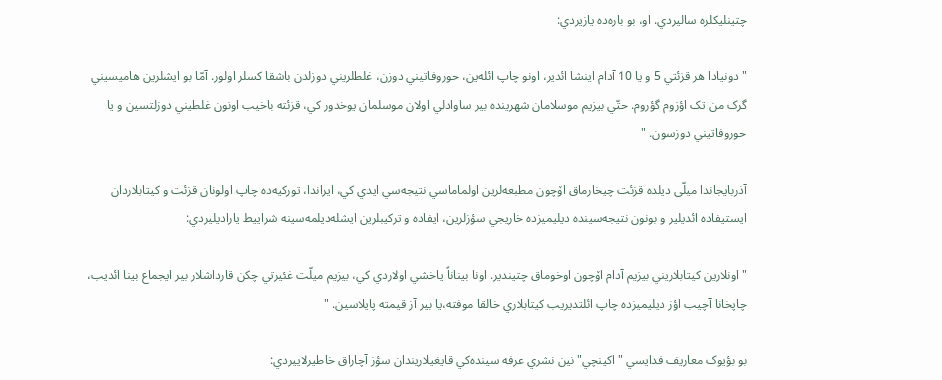چتينليکلره ساليردي. او، بو باره‌ده يازيردي:

" دونيادا هر قزئتي 5 و يا 10 آدام اينشا ائدير، اونو چاپ ائله‌ين، حوروفاتيني دوزن، غلطلريني دوزلدن باشقا کسلر اولور. آمّا بو ايشلرين هاميسيني گرک من تک اؤزوم گؤروم. حتّي بيزيم موسلامان شهرينده بير ساوادلي اولان موسلمان يوخدور کي، قزئته باخيب اونون غلطيني دوزلتسين و يا حوروفاتيني دوزسون. "

آذربايجاندا میلّی ديلده قزئت چيخارماق اۆچون مطبعه‌لرين اولماماسي نتيجه‌سي ايدي کي، ايراندا، تورکيه‌ده چاپ اولونان قزئت و کيتابلاردان ايستيفاده ائديلير و بونون نتيجه‌سينده ديليميزده خاريجي سؤزلرين، ايفاده و ترکيبلرين ايشله‌ديلمه‌سينه شراييط ياراديليردي:

" اونلارين کيتابلاريني بيزيم آدام اۆچون اوخوماق چتيندير. اونا بيناناً ياخشي اولاردي کي، بيزيم میلّت غئيرتي چکن قارداشلار بير ايجماع بينا ائديب، چاپخانا آچيب اؤز ديليميزده چاپ ائلتديريب کيتابلاري خالقا موفته،يا بير آز قيمته پايلاسين. "

بو بؤيوک معاريف فدايسي "اکينچي"نین نشري عرفه سينده‌کي قايغيلاريندان سؤز آچاراق خاطيرلاييردي: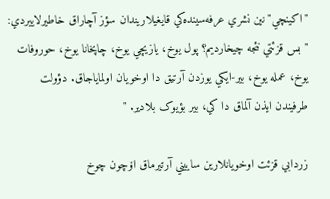"اکينچي"نین نشري عرفه‌سينده‌کي قايغيلاريندان سؤز آچاراق خاطيرلاييردي: "بس قزئتي نئجه چيخارديم؟ پول يوخ، يازيچي يوخ، چاپخانا يوخ، حوروفات يوخ، عمله يوخ، بير-ايکي يوزدن آرتيق دا اوخويان اولماياجاق. دؤولت طرفيندن ايذن آلماق دا کي، بير بؤيوک بلادير. "

زردابي قزئت اوخويانلارين ساييني آرتيرماق اۆچون چوخ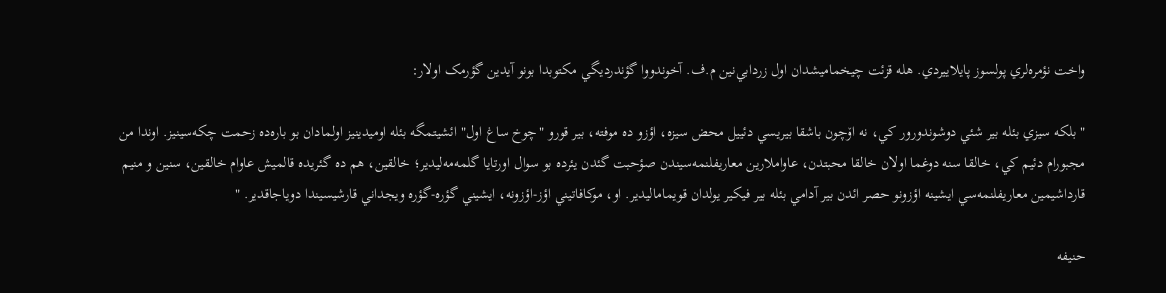واخت نؤمره‌لري پولسوز پايلاييردي. هله قزئت چيخماميشدان اول زردابي‌نین م.ف. آخوندووا گؤندرديگي مکتوبدا بونو آيدين گؤرمک اولار:

" بلکه سيزي بئله بير شئي دوشوندورور کي، نه اۆچون باشقا بيريسي دئييل محض سيزه، اؤزو ده موفته، بير قورو "چوخ ساغ اول" ائشيتمگه بئله اوميدينيز اولمادان بو باره‌ده زحمت چکه‌سينيز. اوندا من مجبورام دئيم کي، خالقا سنه دوغما اولان خالقا محبتدن، عاواملارين معاريفلنمه‌سيندن صؤحبت گئدن يئرده بو سوال اورتايا گلمه‌مه‌ليدير؛ خالقين، هم ده گئريده قالميش عاوام خالقين، سنین و منيم قارداشيمين معاريفلنمه‌سي ايشينه اؤزونو حصر ائدن بير آدامي بئله بير فيکير يولدان قويماماليدير. او، موکافاتيني اؤز-اؤزونه، ايشيني گؤره-گؤره ويجداني قارشيسيندا دوياجاقدير. "

حنیفه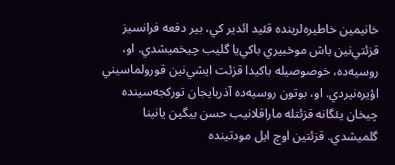خانيمين خاطيره‌لرينده قئيد ائدير کي، بير دفعه فرانسيز قزئتي‌نین باش موخبيري باکي‌يا گليب چيخميشدي. او، روسیه‌ده، خوصوصيله باکيدا قزئت ايشي‌نین قورولماسيني اؤيره‌نيردي. او، بوتون روسیه‌ده آذربايجان تورکجه‌سینده چيخان يئگانه قزئتله ماراقلانيب حسن بيگين يا‌نینا گلميشدي. قزئتين اوچ ايل مودتينده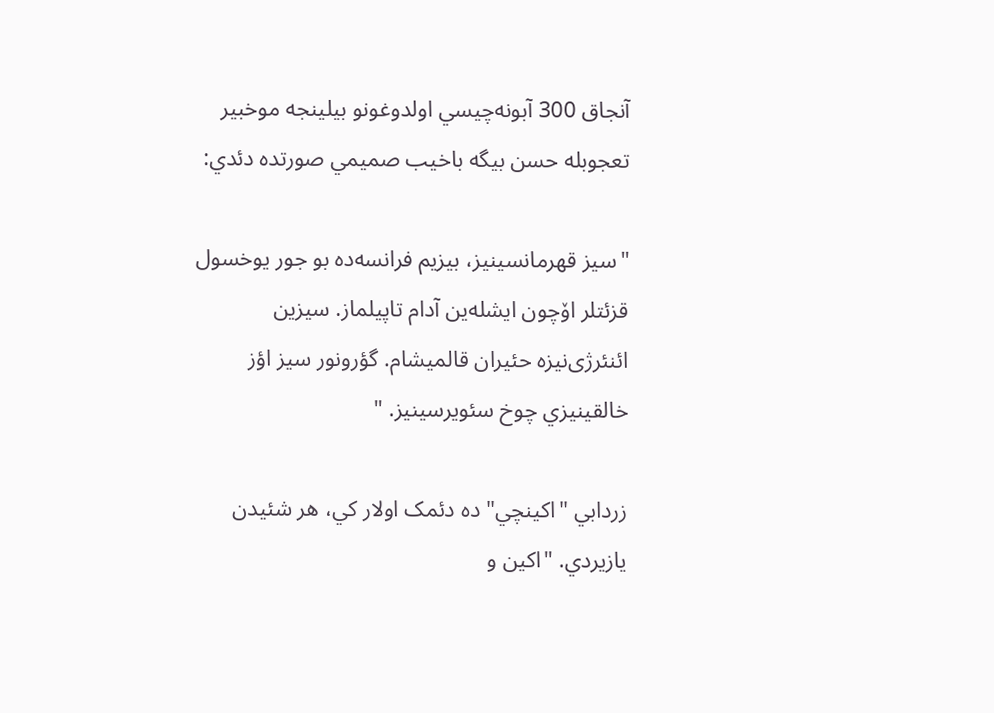آنجاق 300 آبونه‌چيسي اولدوغونو بيلينجه موخبير تعجوبله حسن بیگه باخيب صميمي صورتده دئدي:

"سيز قهرمانسينيز، بيزيم فرانسه‌ده بو جور يوخسول قزئتلر اۆچون ايشله‌ين آدام تاپيلماز. سيزين ائنئرژی‌نیزه حئيران قالميشام. گؤرونور سيز اؤز خالقينيزي چوخ سئويرسينيز. "

زردابي "اکينچي" ده دئمک اولار کي، هر شئيدن يازيردي. "اکين و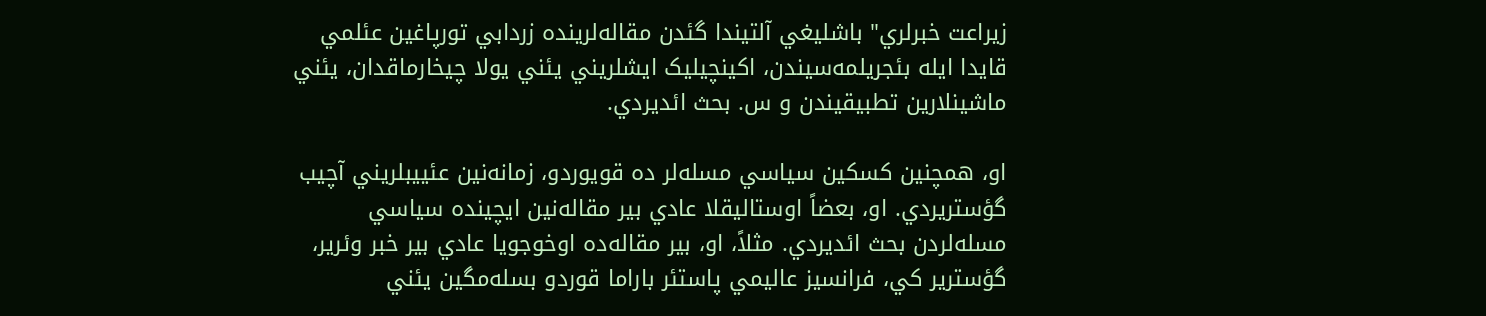زيراعت خبرلري" باشليغي آلتيندا گئدن مقاله‌لرينده زردابي تورپاغين عئلمي قايدا ايله بئجريلمه‌سيندن، اکينچيليک ايشلريني يئني يولا چيخارماقدان، يئني ماشينلارين تطبيقيندن و س. بحث ائديردي.

او، همچنین کسکين سياسي مسله‌لر ده قويوردو، زمانه‌‌نین عئييبلريني آچيب گؤستريردي. او، بعضاً اوستاليقلا عادي بير مقاله‌‌نین ايچينده سياسي مسله‌لردن بحث ائديردي. مثلاً، او، بير مقاله‌ده اوخوجويا عادي بير خبر وئرير، گؤسترير کي، فرانسيز عاليمي پاستئر باراما قوردو بسله‌مگين يئني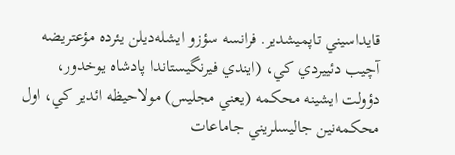قايداسيني تاپميشدير. فرانسه سؤزو ايشله‌ديلن يئرده مؤعتريضه آچيب دئييردي کي، (ايندي فيرنگيستاندا پادشاه يوخدور، دؤولت ايشينه محکمه (يعني مجليس) مولاحيظه ائدير کي، اول محکمه‌‌نین جاليسلريني جاماعات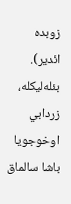زوبده ائدير). بئله‌ليکله، زردابي اوخوجويا باشا سالماق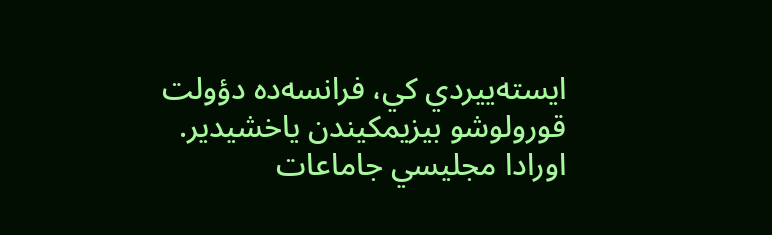ايسته‌ييردي کي، فرانسه‌ده دؤولت قورولوشو بيزيمکيندن ياخشيدير. اورادا مجليسي جاماعات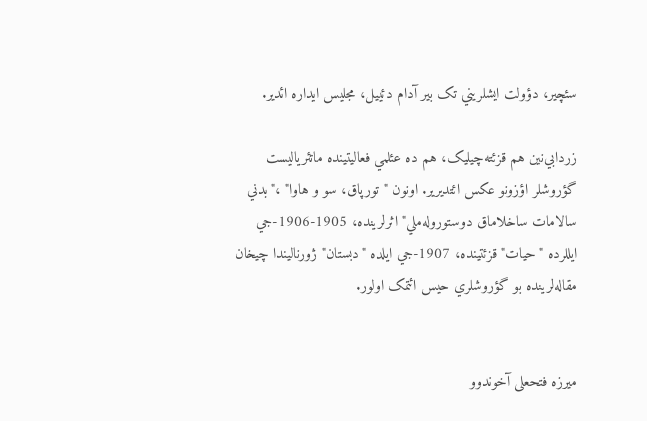سئچير، دؤولت ايشلريني تک بير آدام دئييل، مجليس ايداره ائدير.

زردابي‌نین هم قزئته‌چیلیک، هم ده عئلمي فعاليتينده ماتئرياليست گؤروشلر اؤزونو عکس ائتديرير. اونون "تورپاق، سو و هاوا" ،"بدني سالامات ساخلاماق دوستوروله‌ملي" اثرلرينده، 1905-1906-جي ايللرده "حيات" قزئتينده، 1907-جي ايلده "دبستان" ژورناليندا چيخان مقاله‌لرينده بو گؤروشلري حيس ائتمک اولور.


میرزه فتحعلی آخوندوو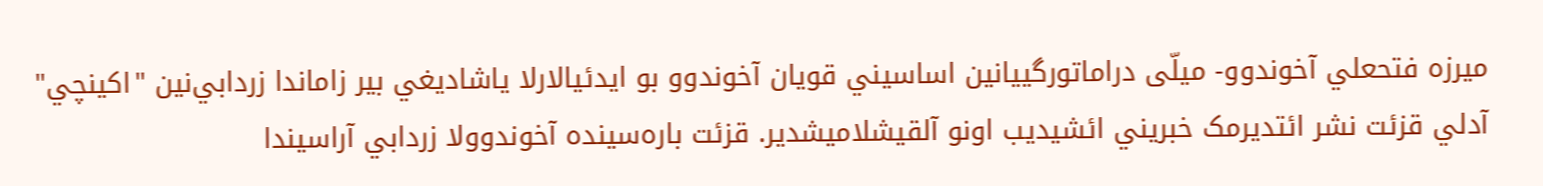ميرزه فتحعلي آخوندوو- میلّی دراماتورگييا‌نین اساسيني قويان آخوندوو بو ايدئيالارلا ياشاديغي بير زاماندا زردابي‌نین "اکينچي" آدلي قزئت نشر ائتديرمک خبريني ائشيديب اونو آلقيشلاميشدير. قزئت باره‌سينده آخوندوولا زردابي آراسيندا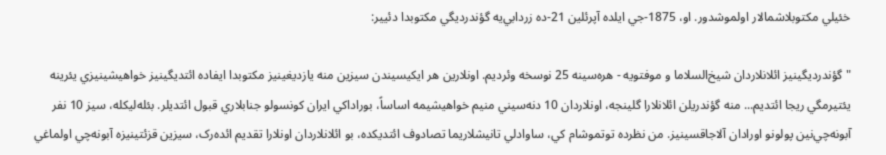خئيلي مکتوبلاشمالار اولموشدور. او، 1875-جي ايلده آپرئلين 21-ده زردابي‌يه گؤندرديگي مکتوبدا دئيير:

" گؤندرديگينيز ائلانلاردان شیخ‌السلاما و موفتويه - هره‌سينه 25 نوسخه وئرديم. اونلارين هر ايکيسيندن سيزين منه يازديغينيز مکتوبدا ايفاده ائتديگينيز خواهيشينيزي يئرينه يئتيرمگي ريجا ائتديم... منه گؤندريلن ائلانلارا گلينجه، اونلاردان 10 دنه‌سيني منيم خواهيشيمه اساساً، بوراداکي ايران کونسولو جنابلاري قبول ائتديلر. بئله‌ليکله، سيز 10 نفر آبونه‌چي‌نین پولونو اورادان آلاجاقسينيز. من نظرده توتموشام کي، ساوادلي تانيشلاريما تصادوف ائتديکده، بو ائلانلاردان اونلارا تقديم ائده‌رک، سيزين قزئتينيزه آبونه‌چي اولماغي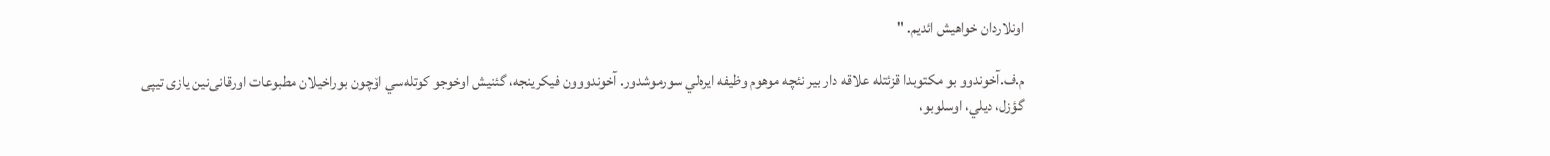اونلاردان خواهيش ائديم. "

م.ف.آخوندوو بو مکتوبدا قزئتله علاقه دار بير نئچه موهوم وظیفه ايره‌لي سورموشدور. آخوندووون فيکرينجه، گئنيش اوخوجو کوتله‌سي اۆچون بوراخيلان مطبوعات اورقا‌نی‌نين یازی تیپی گؤزل، ديلي، اوسلوبو،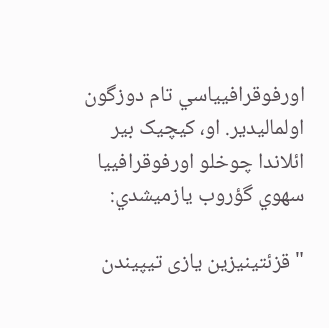اورفوقرافيياسي تام دوزگون اولماليدير. او، کيچيک بير ائلاندا چوخلو اورفوقرافييا سهوي گؤروب يازميشدي:

" قزئتينيزين یازی تیپیندن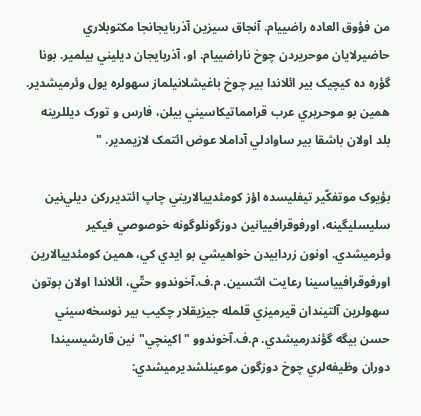من فؤوق العاده راضييام. آنجاق سيزين آذربايجانجا مکتوبلاري حاضيرلايان موحريردن چوخ ناراضييام. او، آذربايجان ديليني بيلمير. بونا گؤره ده کيچيک بير ائلاندا بير چوخ باغيشلانيلماز سهولره يول وئرميشدير. همين بو موحريري عرب قرامماتيکاسيني بيلن، فارس و تورک ديللرينه بلد اولان باشقا بير ساوادلي آداملا عوض ائتمک لازيمدير. "

بؤيوک موتفکّير تیفلیسده اؤز کومئدييالاريني چاپ ائتديررکن ديلي‌نین سليسليگينه، اورفوقرافييا‌نین دوزگونلوگونه خوصوصي فيکير وئرميشدي. اونون زردابيدن خواهيشي بو ايدي کي، همين کومئدييالارين اورفوقرافيياسينا رعايت ائتسين. م.ف.آخوندوو حتّي، ائلاندا اولان بوتون سهولرين آلتيندان قيرميزي قلمله جيزيقلار چکيب بير نوسخه‌سيني حسن بیگه گؤندرميشدي. م.ف.آخوندوو "اکينچي"نین قارشيسيندا دوران وظیفه‌لري چوخ دوزگون موعينلشديرميشدي: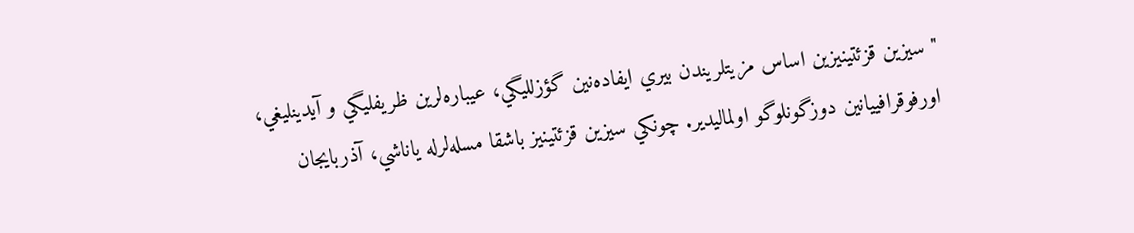" سيزين قزئتينيزين اساس مزيتلريندن بيري ايفاد‌ه‌نین گؤزلليگي، عيباره‌لرين ظريفليگي و آيدينليغي، اورفوقرافييا‌نین دوزگونلوگو اولماليدير. چونکي سيزين قزئتينيز باشقا مسله‌لرله ياناشي، آذربايجان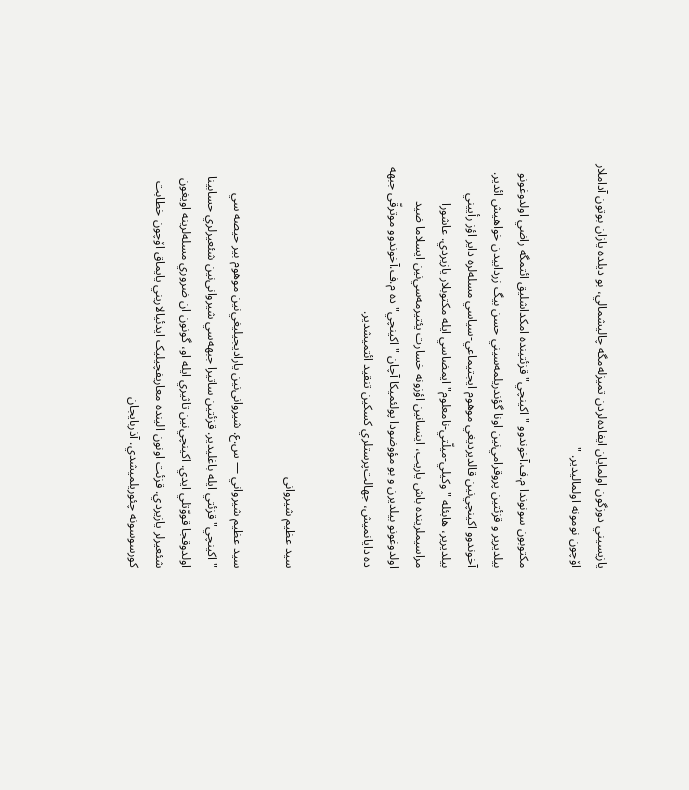يازيسيني دوزگون اولمايان ايفاده‌لردن تميزله‌مگه چاليشمالي، بو ديلده يازان بوتون آداملار اۆچون نومونه اولماليدير. "

مکتوبون سونوندا م.ف.آخوندوو "اکينچي" قزئتينده امکداشليق ائتمگه راضي اولدوغونو بيلديرير و قزئتين پروقرامي‌نین اونا گؤندريلمه‌سيني حسن بيگ زردابيدن خواهيش ائدير. آخوندوو اکينچي‌نین قالديرديغي موهوم ايجتيماعي-سياسي مسله‌لره داير اؤز رأييني بيلديرير، هابئله "وکيلي-میلّتي-نامعلوم" ايمضاسي ايله مکتوبلار يازيردي. عاشورا مراسيملرينده باش ياريب، اينسا‌نین اؤزونه خسارت يئتيرمه‌سي‌نین ايسلاما ضيد اولدوغونو بيلديرن و بو مؤوضودا پولئميکا آچان "اکينچي" ده م.ف.آخوندوو موترقّی جبهه ده دايانميش، جهالت‌پرستلري کسکين تنقيد ائتميشدير.


سید عظیم شیروانی

سيد عظيم شيرواني — س.ع. شيروا‌نی‌نين ياراديجيليغي‌نین موهوم بير حيصه سي "اکينچي" قزئتي ايله باغليدير. قزئتين ساتيرا جبهه‌سي شيروا‌نی‌نين شئعیرلري حسابينا اولدوقجا قووّتلي ايدي. اکينچي‌نین تاثيري ايله او، گونون ان ضروري مسله‌لرينه اويغون شئعیرلر يازيردي. قزئت اونون الينده معاريفچيليک ايدئيالاريني يايماق اۆچون خطابت کورسوسونه چئوريلميشدي. آذربايجان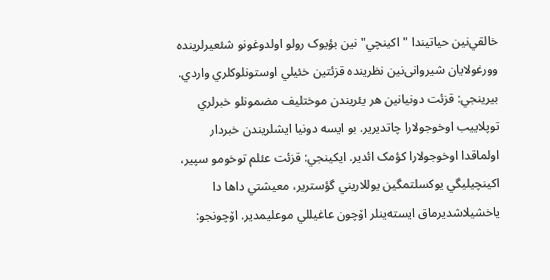خالقي‌نین حياتيندا "اکينچي"نین بؤيوک رولو اولدوغونو شئعیرلرينده وورغولايان شيروا‌نی‌نين نظرينده قزئتين خئيلي اوستونلوکلري واردي. بيرينجي: قزئت دونيا‌نین هر يئريندن موختليف مضمونلو خبرلري توپلاييب اوخوجولارا چاتديرير. بو ايسه دونيا ايشلريندن خبردار اولماقدا اوخوجولارا کؤمک ائدير. ايکينجي: قزئت عئلم توخومو سپير، اکينچيليگي يوکسلتمگين يوللاريني گؤسترير، معيشتي داها دا ياخشيلاشديرماق ايسته‌ينلر اۆچون عاغيللي موعليمدير. اۆچونجو: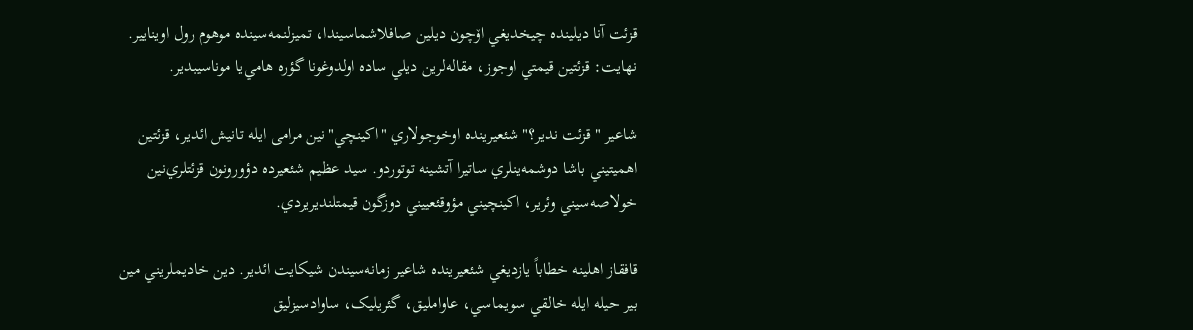قزئت آنا ديلينده چيخديغي اۆچون ديلين صافلاشماسيندا، تميزلنمه‌سينده موهوم رول اوينايير. نهايت: قزئتين قيمتي اوجوز، مقاله‌لرين ديلي ساده اولدوغونا گؤره هامي‌يا موناسيبدير.

شاعير "قزئت ندير؟" شئعیرينده اوخوجولاري "اکينچي"نین مرامی ايله تانيش ائدير، قزئتين اهميتيني باشا دوشمه‌ینلري ساتيرا آتشينه توتوردو. سيد عظيم شئعیرده دؤورونون قزئتلري‌نین خولاصه‌سيني وئرير، اکينچيني مؤوقئعييني دوزگون قیمتلنديريردي.

قافقاز اهلينه خطاباً يازديغي شئعیرينده شاعير زمانه‌سيندن شيکايت ائدير. دين خاديملريني مين بير حيله‌ ايله خالقي سويماسي، عاوامليق، گئريليک، ساوادسيزليق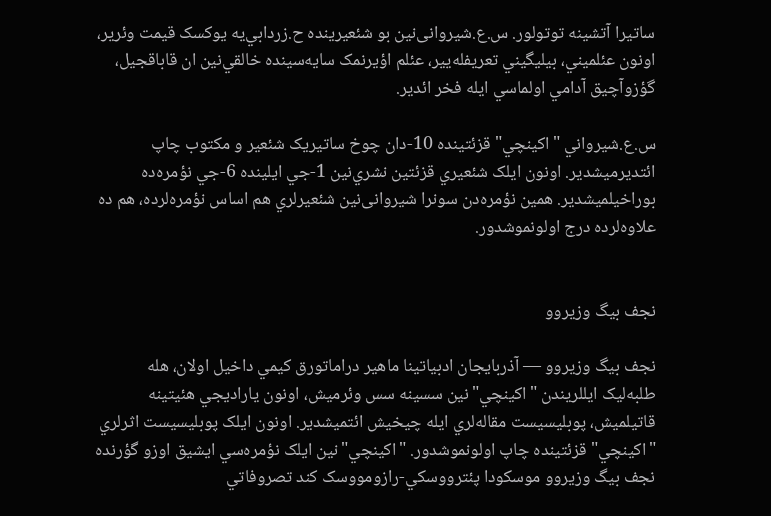ساتيرا آتشينه توتولور. س.ع.شيروا‌نی‌نين بو شئعیرينده ح.زردابي‌يه يوکسک قیمت وئرير، اونون عئلميني، بيليگيني تعريفله‌يير، عئلم اؤيرنمک سايه‌سينده خالقي‌نین ان قاباقجيل، گؤزوآچيق آدامي اولماسي ايله فخر ائدير.

س.ع.شيرواني "اکينچي" قزئتينده 10-دان چوخ ساتيريک شئعیر و مکتوب چاپ ائتديرميشدير. اونون ايلک شئعیري قزئتين نشري‌نین 1-جي ايلينده 6-جي نؤمره‌ده بوراخيلميشدير. همين نؤمره‌دن سونرا شيروا‌نی‌نين شئعیرلري هم اساس نؤمره‌لرده، هم ده علاوه‌لرده درج اولونموشدور.


نجف بیگ وزیروو

نجف بيگ وزيروو — آذربايجان ادبياتينا ماهير دراماتورق کيمي داخيل اولان، هله طلبه‌ليک ايللريندن "اکينچي"نین سسينه سس وئرميش، اونون ياراديجي هئيتينه قاتيلميش، پوبليسيست مقاله‌لري ايله چيخيش ائتميشدير. اونون ايلک پوبليسيست اثرلري "اکينچي" قزئتينده چاپ اولونموشدور. "اکينچي"نین ايلک نؤمره‌سي ايشيق اوزو گؤرنده نجف بيگ وزيروو موسکودا پئترووسکي-رازومووسک کند تصروفاتي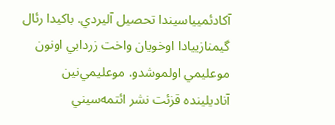آکادئميياسيندا تحصيل آليردي. باکيدا رئال گيمنازييادا اوخويان واخت زردابي اونون موعليمي اولموشدو. موعليمي‌نین آناديلينده قزئت نشر ائتمه‌سيني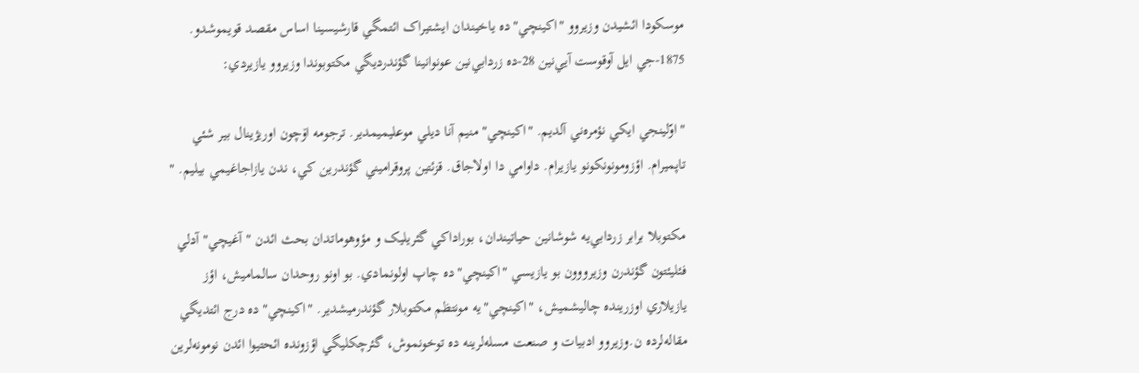موسکودا ائشيدن وزيروو "اکينچي"ده ياخيندان ايشتيراک ائتمگي قارشيسينا اساس مقصد قويموشدو. 1875-جي ايل آوقوست آيي‌نین 28-ده زردابي‌نین عونوا‌نینا گؤندرديگي مکتوبوندا وزيروو يازيردي:

" اوّ‌لينجي ايکي نؤمره‌ني آلديم. "اکينچي" منيم آنا ديلي موعليميمدير. ترجومه اۆچون اوريژينال بير شئي تاپميرام. اؤزومونونکونو يازيرام. داوامي دا اولاجاق. قزئتين پروقراميني گؤندرين کي، ندن يازاجاغيمي بيليم. "

مکتوبلا برابر زردابي‌يه شوشا‌نین حياتيندان، بوراداکي گئريليک و مؤوهوماتدان بحث ائدن "آغيچي" آدلي فئليئتون گؤندرن وزيرووون بو يازيسي "اکينچي"ده چاپ اولونمادي. بو اونو روحدان سالماميش، اؤز يازيلاري اوزرينده چاليشميش، "اکينچي"يه مونتظم مکتوبلار گؤندرميشدير. "اکينچي"ده درج ائتديگي مقاله‌لرده ن.وزيروو ادبيات و صنعت مسله‌لرينه ده توخونموش، گئرچکليگي اؤزونده ائحتيوا ائدن نومونه‌لرين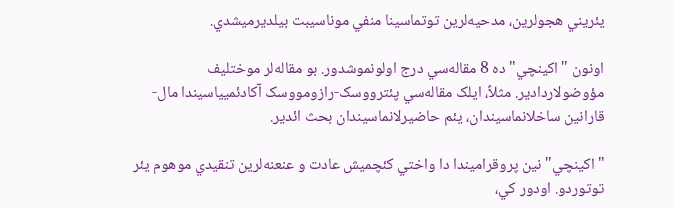يئريني هجولرين، مدحیه‌لرين توتماسينا منفي موناسيبت بيلديرميشدي.

اونون "اکينچي"ده 8 مقاله‌سي درج اولونموشدور. بو مقاله‌لر موختليف مؤوضولاردادير. مثلاً، ايلک مقاله‌سي پئترووسک-رازومووسک آکادئميياسيندا مال-قارا‌نین ساخلانماسيندان، يئم حاضيرلانماسيندان بحث ائدير.

"اکينچي" نین پروقراميندا دا واختي کئچميش عادت و عنعنه‌لرين تنقيدي موهوم يئر توتوردو. اودور کي،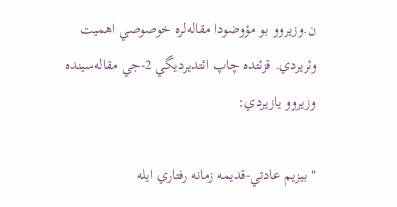ن.وزيروو بو مؤوضودا مقاله‌لره خوصوصي اهميت وئريردي. قزئتده چاپ ائتديرديگي 2-جي مقاله‌سينده وزيروو يازيردي:

" بيزيم عادتي-قديمه زمانه رفتاري ايله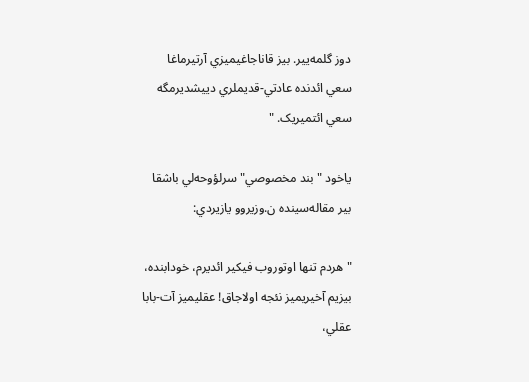دوز گلمه‌يير. بيز قاناجاغيميزي آرتيرماغا سعي ائدنده عادتي-قديملري دييشديرمگه سعي ائتميريک. "

ياخود "بند مخصوصي" سرلؤوحه‌لي باشقا بير مقاله‌سينده ن.وزيروو يازيردي:

" هردم تنها اوتوروب فيکير ائديرم، خودابنده، بيزيم آخيريميز نئجه اولاجاق! عقليميز آت-بابا عقلي،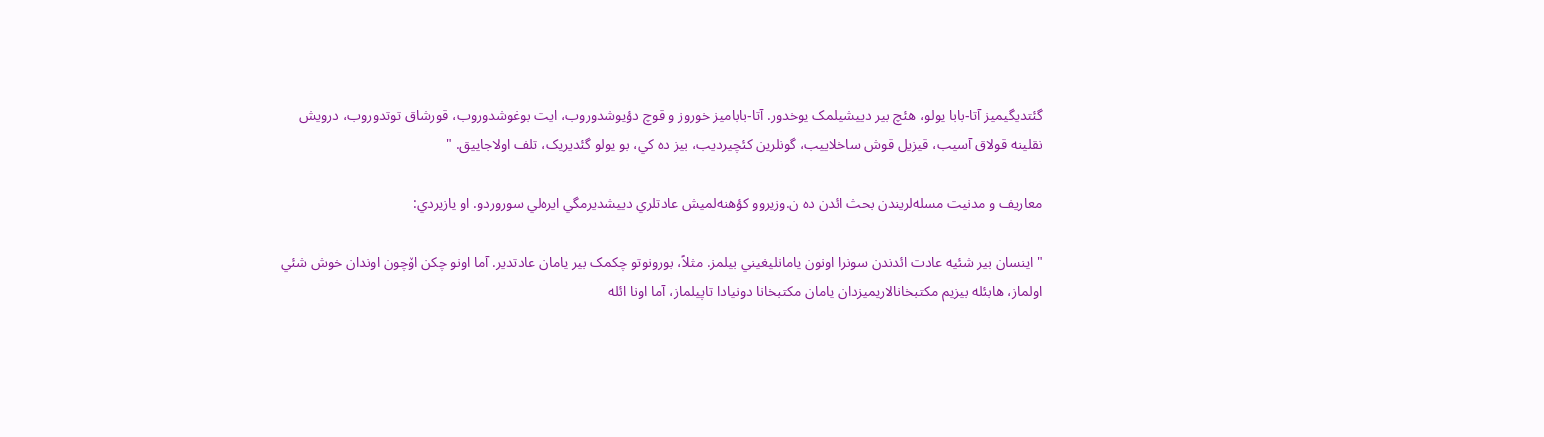گئتديگيميز آتا-بابا يولو، هئچ بير دييشيلمک يوخدور. آتا-باباميز خوروز و قوچ دؤيوشدوروب، ايت بوغوشدوروب، قورشاق توتدوروب، درويش نقلينه قولاق آسيب، قيزيل قوش ساخلاييب، گونلرين کئچيرديب، بيز ده کي، بو يولو گئديريک، تلف اولاجاييق. "

معاريف و مدنيت مسله‌لريندن بحث ائدن ده ن.وزيروو کؤهنه‌لميش عادتلري دييشديرمگي ايره‌لي سوروردو. او يازيردي:

" اينسان بير شئيه عادت ائدندن سونرا اونون يامانليغيني بيلمز. مثلاً، بورونوتو چکمک بير يامان عادتدير. آما اونو چکن اۆچون اوندان خوش شئي اولماز، هابئله بيزيم مکتبخانالاريميزدان يامان مکتبخانا دونيادا تاپيلماز، آما اونا ائله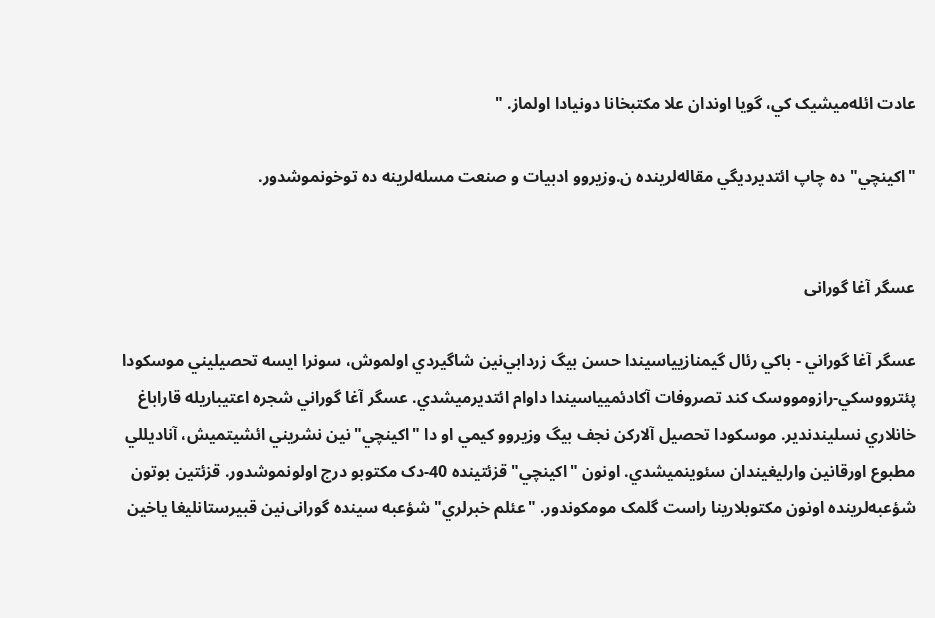عادت ائله‌ميشيک کي، گويا اوندان علا مکتبخانا دونيادا اولماز. "

"اکينچي" ده چاپ ائتديرديگي مقاله‌لرينده ن.وزيروو ادبيات و صنعت مسله‌لرينه ده توخونموشدور.


عسگر آغا گورانی

عسگر آغا گوراني - باکي رئال گيمنازيياسيندا حسن بيگ زردابي‌نین شاگيردي اولموش، سونرا ايسه تحصيليني موسکودا پئترووسکي-رازومووسک کند تصروفات آکادئميياسيندا داوام ائتديرميشدي. عسگر آغا گوراني شجره اعتيباريله قاراباغ خانلاري نسليندندير. موسکودا تحصيل آلارکن نجف بيگ وزيروو کيمي او دا "اکينچي"نین نشريني ائشيتميش، آناديللي مطبوع اورقا‌نین وارليغيندان سئوينميشدي. اونون "اکينچي" قزئتينده 40-دک مکتوبو درج اولونموشدور. قزئتين بوتون شؤعبه‌لرينده اونون مکتوبلارينا راست گلمک مومکوندور. "عئلم خبرلري" شؤعبه سينده گورا‌نی‌نين قبيرستانليغا ياخين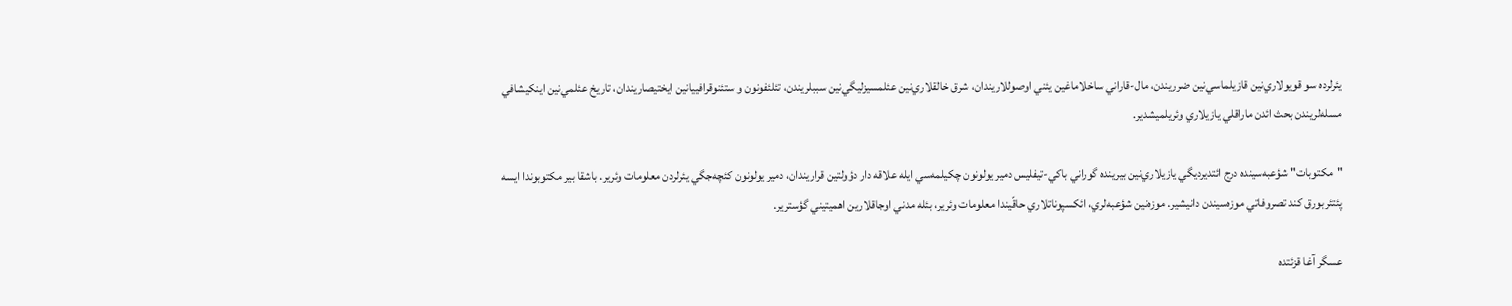يئرلرده سو قويولاري‌نین قازيلماسي‌نین ضرريندن، مال-قاراني ساخلاماغين يئني اوصوللاريندان، شرق خالقلاري‌نین عئلمسيزليگي‌نین سببلريندن، تئلئفونون و ستئنوقرافييا‌نین ايختيصاريندان، تاريخ عئلمي‌نین اينکيشافي مسله‌لريندن بحث ائدن ماراقلي يازيلاري وئريلميشدير.

"مکتوبات" شؤعبه‌سينده درج ائتديرديگي يازيلاري‌نین بيرينده گوراني باکي-تیفلیس دمير يولونون چکيلمه‌سي ايله علاقه دار دؤولتين قراريندان، دمير يولونون کئچه‌جگي يئرلردن معلومات وئرير. باشقا بير مکتوبوندا ايسه پئتئربورق کند تصروفاتي موزه‌سيندن دانيشير. موزه‌نين شؤعبه‌لري، ائکسپوناتلاري حاقّیندا معلومات وئرير، بئله مدني اوجاقلارين اهميتيني گؤسترير.

عسگر آغا قزئتده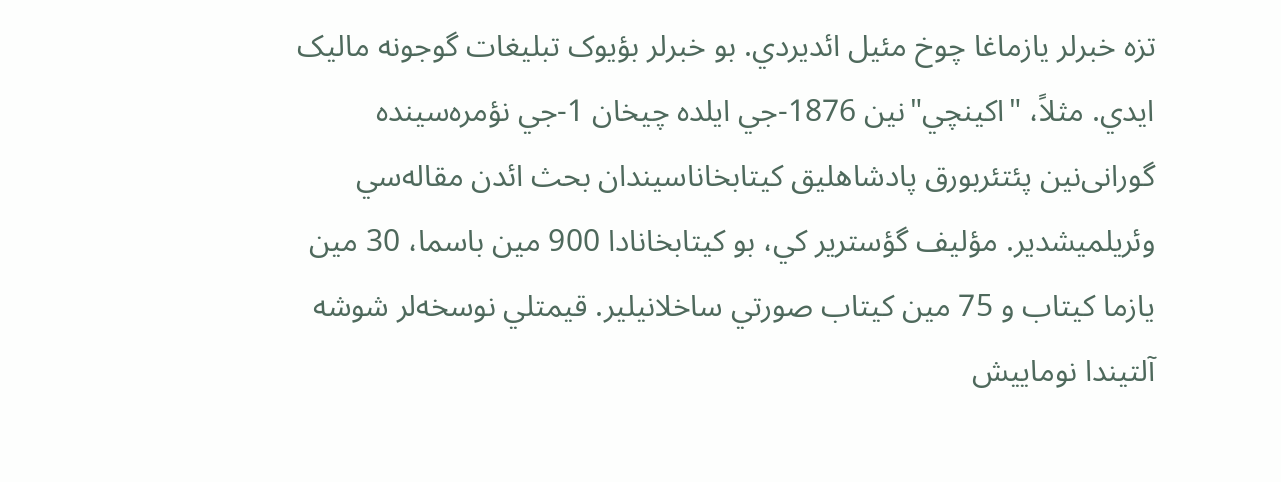تزه خبرلر يازماغا چوخ مئيل ائديردي. بو خبرلر بؤيوک تبليغات گوجونه ماليک ايدي. مثلاً، "اکينچي"نین 1876-جي ايلده چيخان 1-جي نؤمره‌سينده گورا‌نی‌نين پئتئربورق پادشاهليق کيتابخاناسيندان بحث ائدن مقاله‌سي وئريلميشدير. مؤليف گؤسترير کي، بو کيتابخانادا 900 مين باسما، 30 مين يازما کيتاب و 75 مين کيتاب صورتي ساخلانيلير. قیمتلي نوسخه‌لر شوشه آلتيندا نوماييش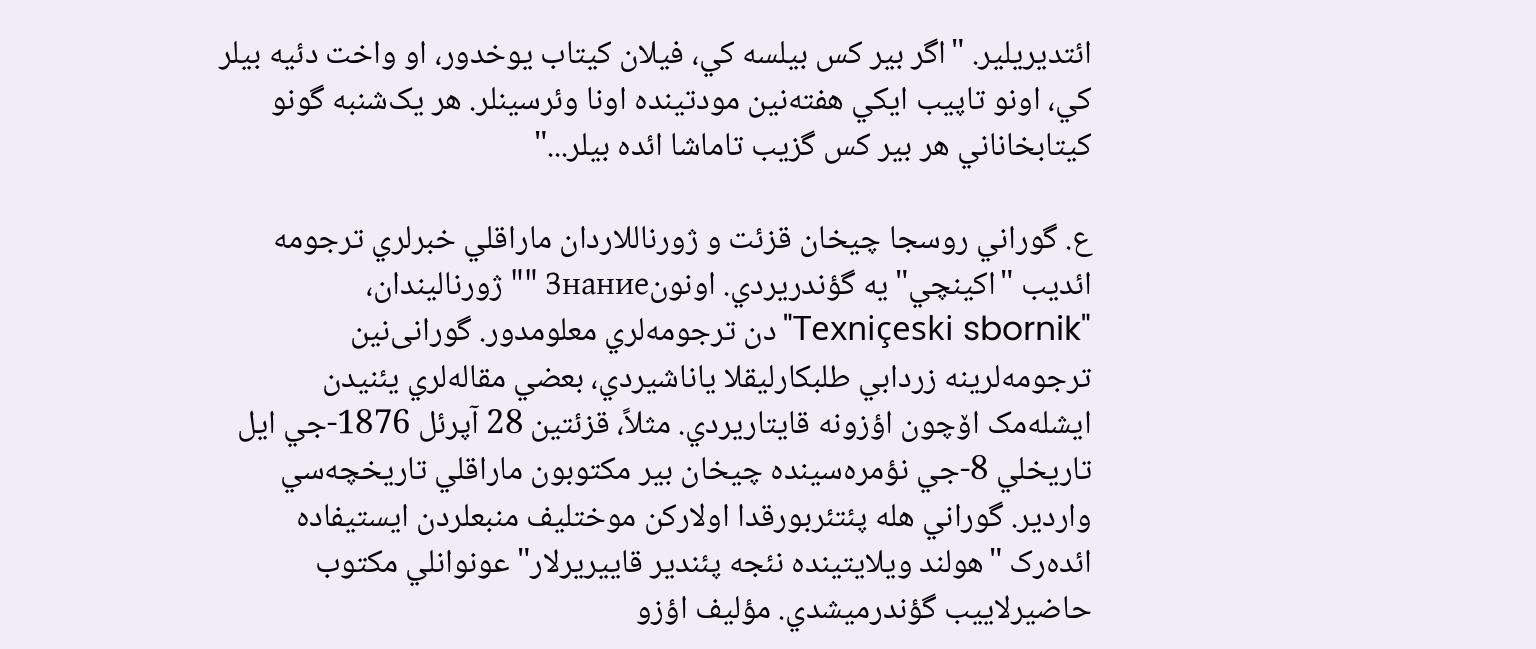ائتديريلير. "اگر بير کس بيلسه کي، فيلان کيتاب يوخدور، او واخت دئيه بيلر کي، اونو تاپيب ايکي هفته‌‌نین مودتينده اونا وئرسينلر. هر يک‌شنبه گونو کيتابخاناني هر بير کس گزيب تاماشا ائده بيلر..."

ع. گوراني روسجا چيخان قزئت و ژورناللاردان ماراقلي خبرلري ترجومه ائديب "اکينچي"يه گؤندريردي. اونونЗнание "" ژورناليندان، "Texniçeski sbornik"دن ترجومه‌لري معلومدور. گورا‌نی‌نين ترجومه‌لرينه زردابي طلبکارليقلا ياناشيردي، بعضي مقاله‌لري يئنيدن ايشله‌مک اۆچون اؤزونه قايتاريردي. مثلاً، قزئتين 28 آپرئل 1876-جي ايل تاريخلي 8-جي نؤمره‌سينده چيخان بير مکتوبون ماراقلي تاريخچه‌سي واردير. گوراني هله پئتئربورقدا اولارکن موختليف منبعلردن ايستيفاده ائده‌رک "هولند ويلايتينده نئجه پئندير قاييريرلار" عونوانلي مکتوب حاضيرلاييب گؤندرميشدي. مؤليف اؤزو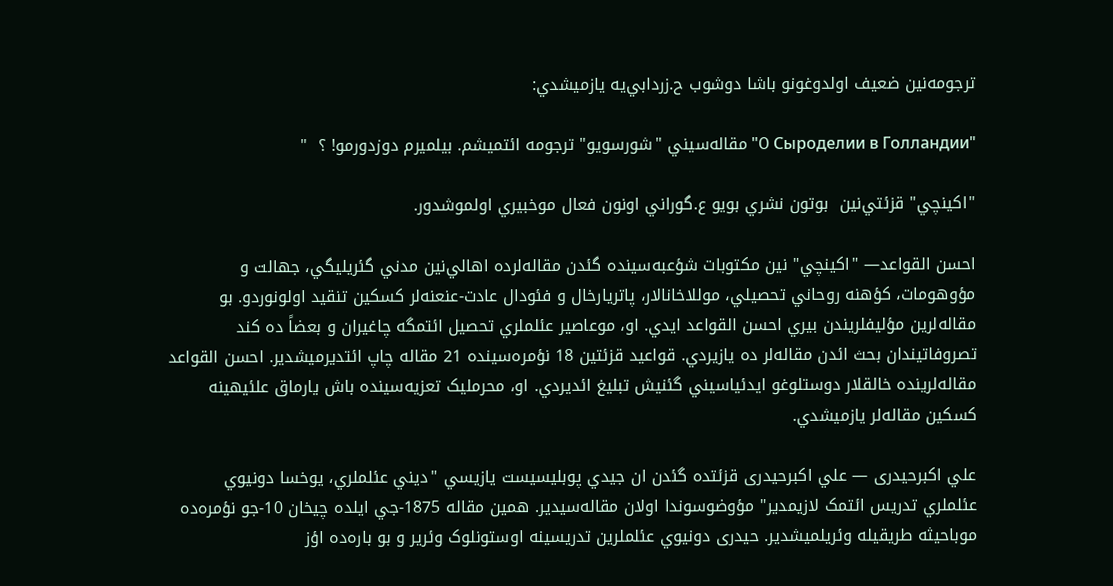ترجومه‌‌نین ضعيف اولدوغونو باشا دوشوب ح.زردابي‌يه يازميشدي:

"O Сыроделии в Голландии" مقاله‌سيني "شورسويو" ترجومه ائتميشم. بيلميرم دوزدورمو! ؟  "

"اکينچي" قزئتي‌نین  بوتون نشري بويو ع.گوراني اونون فعال موخبيري اولموشدور.

احسن القواعد— "اکينچي" نین مکتوبات شؤعبه‌سينده گئدن مقاله‌لرده اهالي‌نین مدني گئريليگي، جهالت و مؤوهومات، کؤهنه روحاني تحصيلي، موللاخانالار، پاتريارخال و فئودال عادت-عنعنه‌لر کسکين تنقيد اولونوردو. بو مقاله‌لرين مؤليفلريندن بيري احسن القواعد ايدي. او، موعاصير عئلملري تحصيل ائتمگه چاغيران و بعضاً ده کند تصروفاتيندان بحث ائدن مقاله‌لر ده يازيردي. قواعيد قزئتين 18 نؤمره‌سينده 21 مقاله چاپ ائتديرميشدير. احسن القواعد مقاله‌لرينده خالقلار دوستلوغو ايدئياسيني گئنيش تبليغ ائديردي. او، محرمليک تعزيه‌سينده باش يارماق علئيهينه کسکين مقاله‌لر يازميشدي.

علي اکبرحیدری — علي اکبرحیدری قزئتده گئدن ان جيدي پوبليسيست يازيسي "ديني عئلملري، يوخسا دونيوي عئلملري تدريس ائتمک لازيمدير" مؤوضوسوندا اولان مقاله‌سيدير. همين مقاله 1875-جي ايلده چيخان 10-جو نؤمره‌ده موباحيثه طريقيله وئريلميشدير. حیدری دونيوي عئلملرين تدريسينه اوستونلوک وئرير و بو باره‌ده اؤز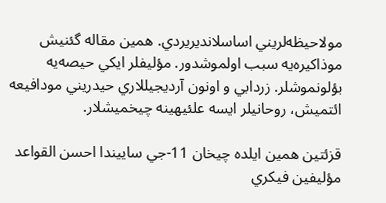مولاحيظه‌لريني اساسلانديريردي. همين مقاله گئنيش موذاکیره‌يه سبب اولموشدور. مؤليفلر ايکي حيصه‌يه بؤلونموشلر. زردابي و اونون آرديجيللاري حیدریني مودافيعه ائتميش، روحانيلر ايسه علئيهينه چيخميشلار.

قزئتين همين ايلده چيخان 11-جي ساييندا احسن القواعد مؤليفين فيکري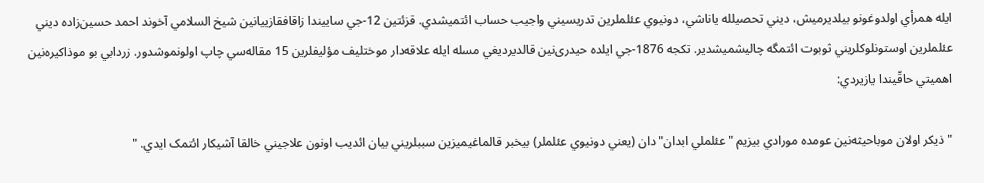ايله همرأي اولدوغونو بيلديرميش، ديني تحصيلله ياناشي، دونيوي عئلملرين تدريسيني واجيب حساب ائتميشدي. قزئتين 12-جي ساييندا زاقافقازييا‌نین شیخ السلامي آخوند احمد حسین‌زاده ديني عئلملرين اوستونلوکلريني ثوبوت ائتمگه چاليشميشدير. تکجه 1876-جي ايلده حیدری‌نین قالديرديغي مسله ايله علاقه‌دار موختليف مؤليفلرين 15 مقاله‌سي چاپ اولونموشدور. زردابي بو موذاکیره‌‌نین اهميتي حاقّیندا يازيردي:

" ذيکر اولان موباحيثه‌‌نین عومده مورادي بيزيم "عئلملي ابدان"دان (يعني دونيوي عئلملر) بيخبر قالماغيميزين سببلريني بيان ائديب اونون علاجيني خالقا آشيکار ائتمک ايدي. "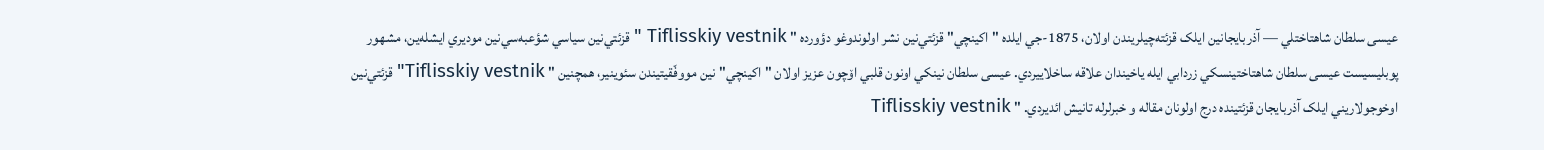عیسی سلطان شاهتاختلي — آذربايجا‌نین ايلک قزئته‌چیلريندن اولان، 1875-جي ايلده "اکينچي" قزئتي‌نین نشر اولوندوغو دؤورده " Tiflisskiy vestnik " قزئتي‌نین سياسي شؤعبه‌سي‌نین موديري ايشله‌ين، مشهور پوبليسيست عیسی سلطان شاهتاختينسکي زردابي ايله ياخيندان علاقه ساخلاييردي. عیسی سلطان ‌نینکي اونون قلبي اۆچون عزيز اولان "اکينچي"نین مووفّقيتيندن سئوينير، همچنین " Tiflisskiy vestnik" قزئتي‌نین اوخوجولاريني ايلک آذربايجان قزئتينده درج اولونان مقاله و خبرلرله تانيش ائديردي. " Tiflisskiy vestnik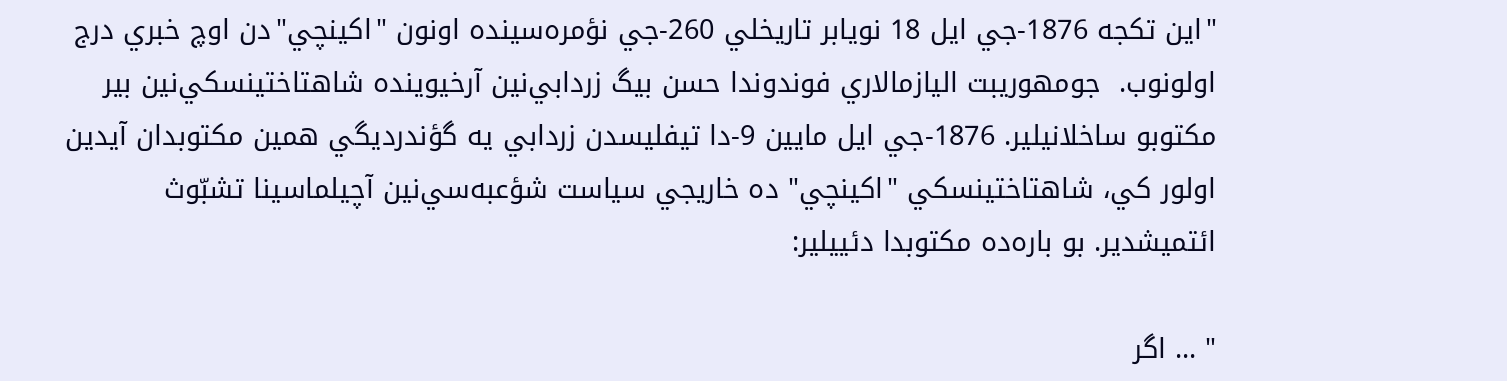"اين تکجه 1876-جي ايل 18 نويابر تاريخلي 260-جي نؤمره‌سينده اونون "اکينچي"دن اوچ خبري درج اولونوب.  جومهوریبت اليازمالاري فوندوندا حسن بيگ زردابي‌نین آرخيوينده شاهتاختينسکي‌نین بير مکتوبو ساخلانيلير. 1876-جي ايل مايين 9-دا تیفلیسدن زردابي يه گؤندرديگي همين مکتوبدان آيدين اولور کي، شاهتاختينسکي "اکينچي" ده خاريجي سياست شؤعبه‌سي‌نین آچيلماسينا تشبّوث ائتميشدير. بو باره‌ده مکتوبدا دئييلير:

" ... اگر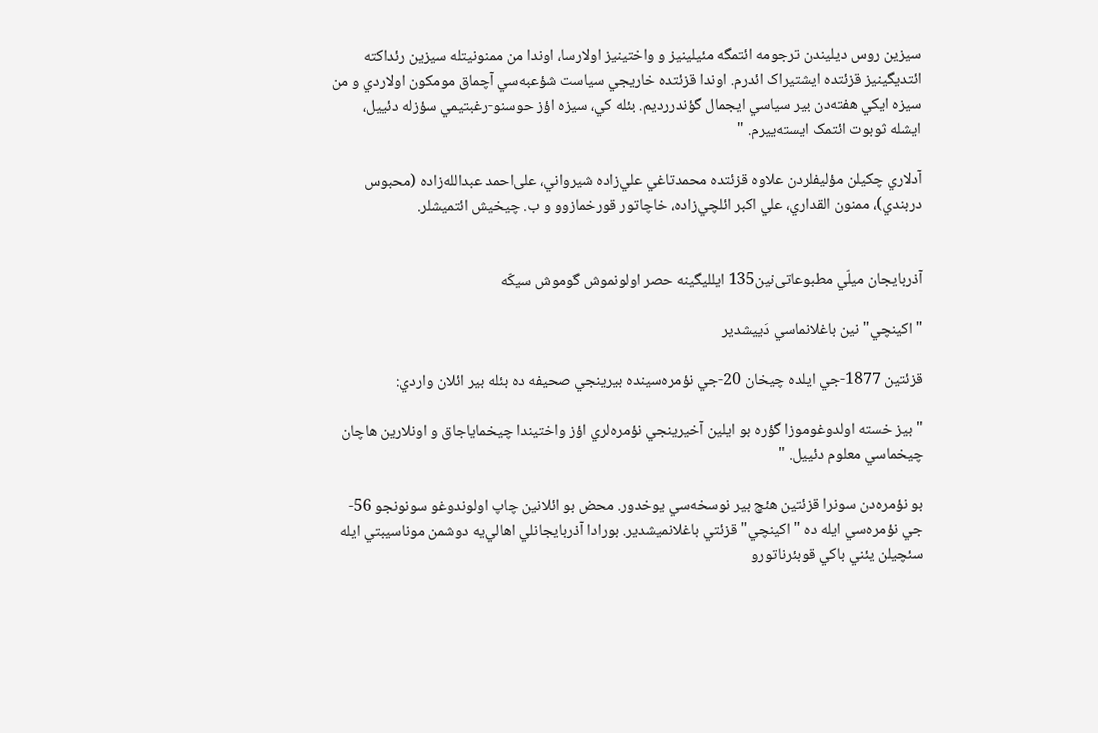سيزين روس ديليندن ترجومه ائتمگه مئيلينيز و واختينيز اولارسا، اوندا من ممنونيتله سيزين رئداکته ائتديگينيز قزئتده ايشتيراک ائدرم. اوندا قزئتده خاريجي سياست شؤعبه‌سي آچماق مومکون اولاردي و من سيزه ايکي هفته‌دن بير سياسي ايجمال گؤندررديم. بئله کي، سيزه اؤز حوسنو-رغبتيمي سؤزله دئييل، ايشله ثوبوت ائتمک ايسته‌ييرم. "

آدلاري چکيلن مؤليفلردن علاوه قزئتده محمدتاغي علي‌زاده شيرواني، علی‌احمد عبدالله‌زاده (محبوس دربندي)، ممنون القداري، علي اکبر ائلچي‌زاده، خاچاتور قورخمازوو و ب. چيخيش ائتميشلر.


آذربایجان میلّي مطبوعاتی‌نین135 ایللیگینه حصر اولونموش گوموش سیکّه

"اکينچي" نین باغلانماسي دَییشدیر

قزئتين 1877-جي ايلده چيخان 20-جي نؤمره‌سينده بيرينجي صحيفه ده بئله بير ائلان واردي:

" بيز خسته اولدوغوموزا گؤره بو ايلين آخيرينجي نؤمره‌لري اؤز واختيندا چيخماياجاق و اونلارين هاچان چيخماسي معلوم دئييل. "

بو نؤمره‌دن سونرا قزئتين هئچ بير نوسخه‌سي يوخدور. محض بو ائلا‌نین چاپ اولوندوغو سونونجو 56-جي نؤمره‌سي ايله ده "اکينچي" قزئتي باغلانميشدير. بورادا آذربايجانلي اهالي‌يه دوشمن موناسيبتي ايله سئچيلن يئني باکي قوبئرناتورو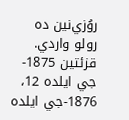روُزي‌نین ده رولو واردي. قزئتين 1875-جي ايلده 12، 1876-جي ايلده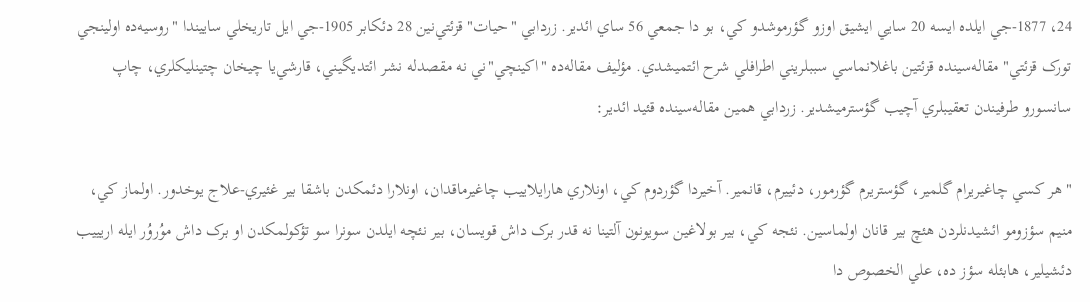24، 1877-جي ايلده ايسه 20 سايي ايشيق اوزو گؤرموشدو کي، بو دا جمعي 56 ساي ائدير. زردابي "حيات" قزئتي‌نین 28 دئکابر 1905-جي ايل تاريخلي ساييندا "روسیه‌ده اولينجي تورک قزئتي" مقاله‌سينده قزئتين باغلانماسي سببلريني اطرافلي شرح ائتميشدي. مؤليف مقاله‌ده "اکينچي"ني نه مقصدله نشر ائتديگيني، قارشي‌يا چيخان چتينليکلري، چاپ سانسورو طرفيندن تعقيبلري آچيب گؤسترميشدير. زردابي همين مقاله‌سينده قئيد ائدير:

" هر کسي چاغيريرام گلمير، گؤستريرم گؤرمور، دئييرم، قانمير. آخيردا گؤردوم کي، اونلاري هارايلاييب چاغيرماقدان، اونلارا دئمکدن باشقا بير غئيري-علاج يوخدور. اولماز کي، منيم سؤزومو ائشيدنلردن هئچ بير قانان اولماسين. نئجه کي، بير بولاغين سويونون آلتينا نه قدر برک داش قويسان، بير نئچه ايلدن سونرا سو تؤکولمکدن او برک داش موُروُر ايله اريیيب دئشيلير، هابئله سؤز ده، علي الخصوص دا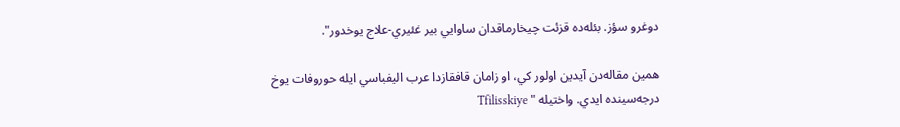دوغرو سؤز. بئله‌ده قزئت چيخارماقدان ساوايي بير غئيري-علاج يوخدور".

همين مقاله‌دن آيدين اولور کي، او زامان قافقازدا عرب اليفباسي ايله حوروفات يوخ درجه‌سينده ايدي. واختيله " Tfilisskiye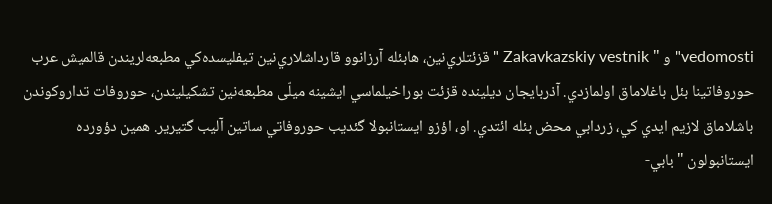vedomosti" و " Zakavkazskiy vestnik " قزئتلري‌نین، هابئله آرزانوو قارداشلاري‌نین تیفلیسده‌کي مطبعه‌لريندن قالميش عرب حوروفاتينا بئل باغلاماق اولمازدي. آذربايجان ديلينده قزئت بوراخيلماسي ايشينه میلّی مطبعه‌نین تشکيليندن، حوروفات تداروکوندن باشلاماق لازيم ايدي کي، زردابي محض بئله ائتدي. او، اؤزو ايستانبولا گئديب حوروفاتي ساتين آليب گتيرير. همين دؤورده ايستانبولون "بابي-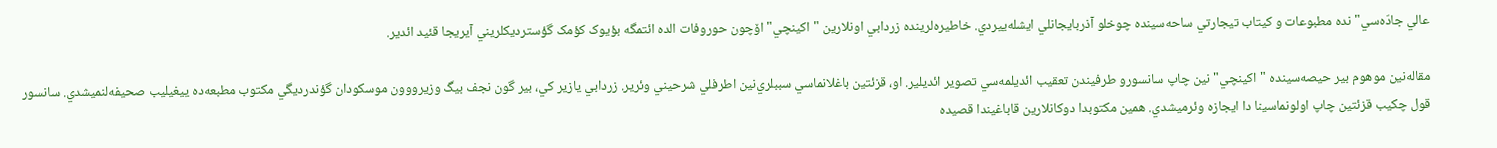عالي جادّه‌سي"نده مطبوعات و کيتاب تيجارتي ساحه‌سينده چوخلو آذربايجانلي ايشله‌ييردي. خاطيره‌لرينده زردابي اونلارين "اکينچي" اۆچون حوروفات الده ائتمگه بؤيوک کؤمک گؤسترديکلريني آيريجا قئيد ائدير.

مقاله‌‌نین موهوم بير حيصه‌سينده "اکينچي"نین چاپ سانسورو طرفيندن تعقيب ائديلمه‌سي تصوير ائديلير. او، قزئتين باغلانماسي سببلري‌نین اطرفلي شرحيني وئرير. زردابي يازير کي، بير گون نجف بيگ وزيرووون موسکودان گؤندرديگي مکتوب مطبعه‌ده ييغيليب صحيفه‌لنميشدي. سانسور قول چکيب قزئتين چاپ اولونماسينا دا ايجازه وئرميشدي. همين مکتوبدا دوکانلارين قاباغيندا قصيده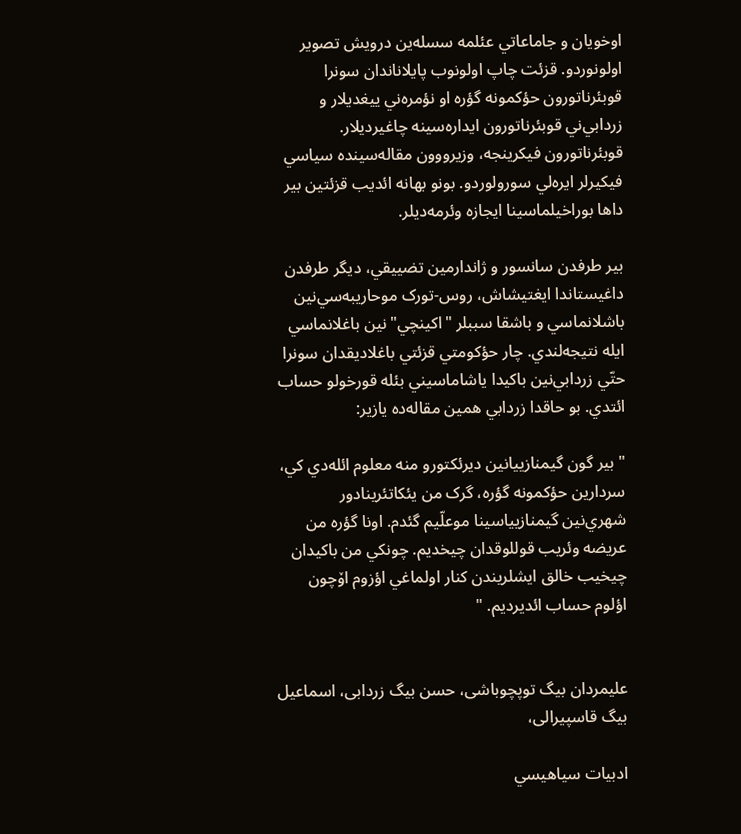اوخويان و جاماعاتي عئلمه سسله‌ين درويش تصوير اولونوردو. قزئت چاپ اولونوب پايلاناندان سونرا قوبئرناتورون حؤکمونه گؤره او نؤمره‌ني ييغديلار و زردابي‌ني قوبئرناتورون ايداره‌سينه چاغيرديلار. قوبئرناتورون فيکرينجه، وزيرووون مقاله‌سينده سياسي فيکيرلر ايره‌لي سورولوردو. بونو بهانه ائديب قزئتين بير داها بوراخيلماسينا ايجازه وئرمه‌ديلر.

بير طرفدن سانسور و ژاندارمين تضييقي، ديگر طرفدن داغيستاندا ايغتيشاش، روس-تورک موحاريبه‌سي‌نین باشلانماسي و باشقا سببلر "اکينچي"نین باغلانماسي ايله نتيجه‌لندي. چار حؤکومتي قزئتي باغلاديقدان سونرا حتّي زردابي‌نین باکيدا ياشاماسيني بئله قورخولو حساب ائتدي. بو حاقدا زردابي همين مقاله‌ده يازير:

" بير گون گيمنازييا‌نین ديرئکتورو منه معلوم ائله‌دي کي، سردارين حؤکمونه گؤره، گرک من يئکاتئرينادور شهري‌نین گيمنازيياسينا موعلّيم گئدم. اونا گؤره من عريضه وئريب قوللوقدان چيخديم. چونکي من باکيدان چيخيب خالق ايشلريندن کنار اولماغي اؤزوم اۆچون اؤلوم حساب ائديرديم. "


علیمردان بیگ توپچوباشی، حسن بیگ زردابی، اسماعیل بیگ قاسپیرالی،

ادبيات سياهيسي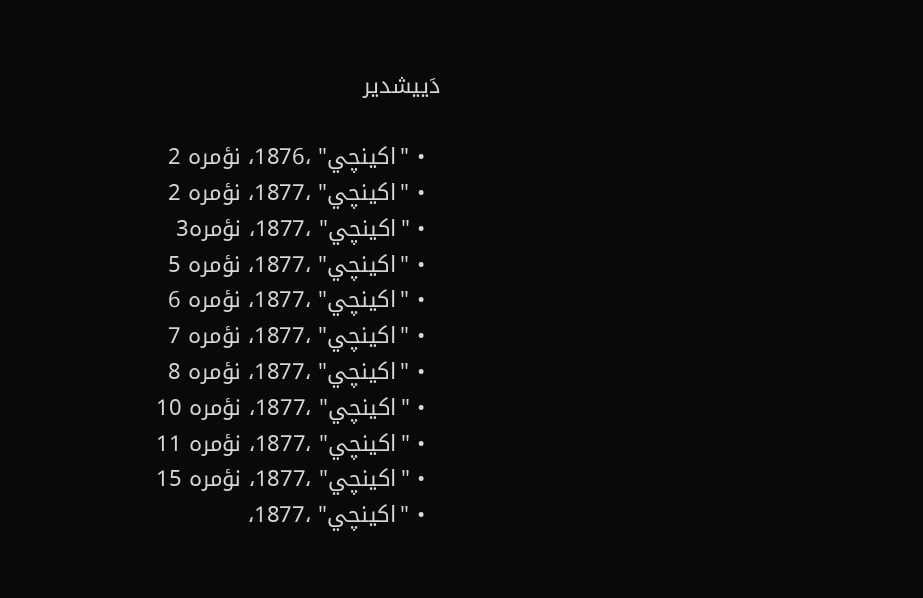دَییشدیر

  • "اکينچي" ،1876، نؤمره 2
  • "اکينچي" ،1877، نؤمره 2
  • "اکينچي" ،1877، نؤمره3
  • "اکينچي" ،1877، نؤمره 5
  • "اکينچي" ،1877، نؤمره 6
  • "اکينچي" ،1877، نؤمره 7
  • "اکينچي" ،1877، نؤمره 8
  • "اکينچي" ،1877، نؤمره 10
  • "اکينچي" ،1877، نؤمره 11
  • "اکينچي" ،1877، نؤمره 15
  • "اکينچي" ،1877،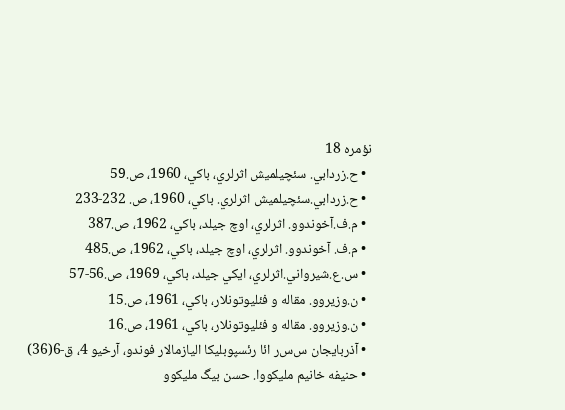نؤمره 18
  • ح.زردابي. سئچيلميش اثرلري، باکي، 1960، ص.59
  • ح.زردابي.سئچيلميش اثرلري. باکي، 1960، ص. 232-233
  • م.ف.آخوندوو. اثرلري، اوچ جيلد، باکي، 1962، ص.387
  • م.ف. آخوندوو. اثرلري، اوچ جيلد، باکي، 1962، ص.485
  • س.ع.شيرواني.اثرلري، ايکي جيلد، باکي، 1969، ص.56-57
  • ن.وزيروو. مقاله و فئليوتونلار، باکي، 1961، ص.15
  • ن.وزيروو. مقاله و فئليوتونلار، باکي، 1961، ص.16
  • آذربايجان س‌س‌ر ائا رئسپوبليکا اليازمالار فوندو، آرخيو 4، ق-6(36)
  • حنیفه خانيم مليکووا. حسن بيگ مليکوو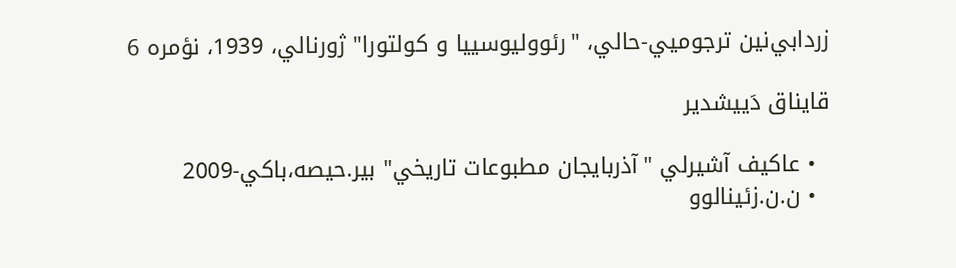زردابي‌نین ترجوميي-حالي، "رئووليوسييا و کولتورا" ژورنالي، 1939، نؤمره 6

قایناق دَییشدیر

  • عاکيف آشيرلي "آذربايجان مطبوعات تاريخي" بير.حيصه،باکي-2009
  • ن.ن.زئينالوو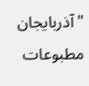"آذربايجان مطبوعات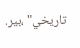تاريخي" ،بیر.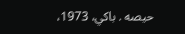حيصه . باکي، 1973،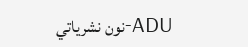ADU-نون نشرياتي